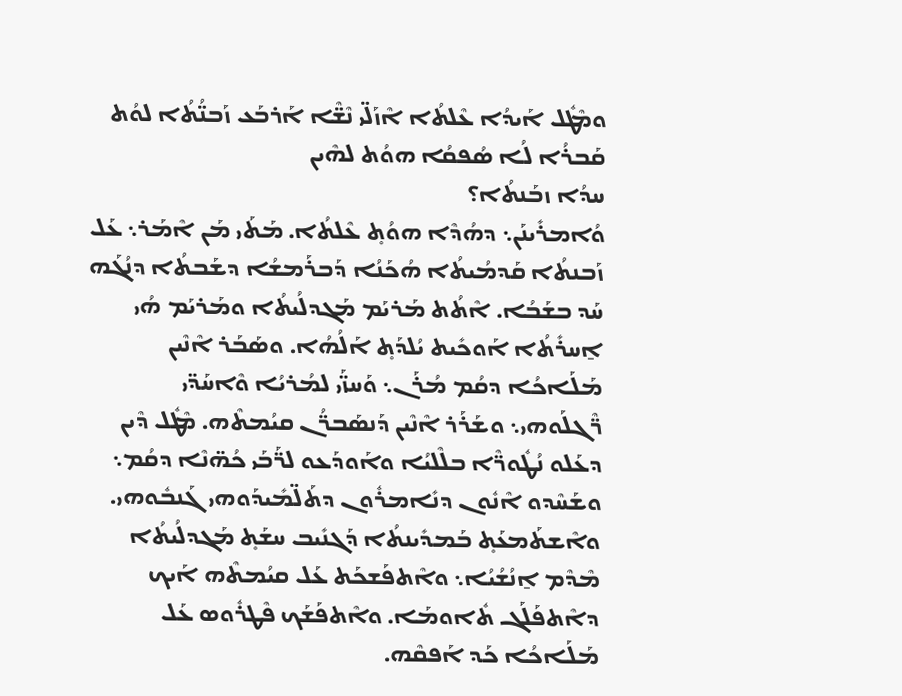ܘܡܶܛܽܠ ܐܰܝܕܳܐ ܥܶܠܬܳܐ ܐܶܙܰܠ̈ܝ ܢܶܫ̈ܶܐ ܐܰܪܒܰܥ ܙܰܒܢ̈ܳܬܳܐ ܠܘܳܬ ܩܰܒܪܳܐ ܠܳܐ ܣܳܦܩܳܐ ܗܘܳܬ ܠܗܶܝܢ
ܚܕܳܐ ܙܒܰܢܬܳܐ؟
ܘܳܐܡܪܺܝܢܰܢ܆ ܕܗܳܕܶܐ ܗܘܳܬ̥ ܥܶܠܬܳܐ. ܡܰܬܰܝ ܡܰܢ ܐܶܡܰܪ܆ ܥܰܠ ܙܰܒܢܬܳܐ ܩܰܕܡܳܝܬܳܐ ܗܳܟܰܢܳܐ ܕܰܒܪܰܡܫܳܐ ܕܫܰܒܬܳܐ ܕܢܳܓܰܗ ܚܰܕ ܒܫܰܒܳܐ. ܐܶܬܳܬ ܡܰܪܝܰܡ ܡܰܓܕܠܳܝܬܳܐ ܘܡܰܪܝܰܡ ܗܳܝ ܐ̱ܚܪܺܬܳܐ ܐܰܘܟܺܝܬ ܝܳܠܕܰܬ̥ ܐܰܠܳܗܳܐ. ܘܣܰܒܰܪ ܐܶܢܶܝܢ ܡܰܠܰܐܟܳܐ ܕܩܳܡ ܡܳܪܰܢ܆ ܘܰܚܙ̈ܰܝ ܠܡܳܪܝܳܐ ܘܶܐܚܰܕ̈ܝ ܪ̈ܶܓܠܰܘܗܝ܆ ܘܫܰܪܰܪ ܐܶܢܶܝܢ ܕܰܢܣܰܒܪ̈ܳܢ ܩܝܳܡܬܶܗ. ܡܶܛܽܠ ܕܶܝܢ ܕܥܰܠܘ ܢܳܛܽܘܪ̈ܶܐ ܒܠܶܠܝܳܐ ܘܐܰܘܕܰܥܘ ܠܪ̈ܰܒܰܝ ܟܳܗ̈ܢܶܐ ܕܩܳܡ܆ ܘܫܰܚܶܕܘ ܐܶܢܽܘܢ ܕܢܺܐܡܪܽܘܢ ܕܬܰܠ̈ܡܺܝܕܰܘܗܝ ܓܰܢܒܽܘܗܝ. ܘܐܶܫܬܰܡܥܰܬ̥ ܒܰܡܕܺܝܢܬܳܐ ܕܰܓܢܺܝܒ ܚܫܰܬ̥ ܡܰܓܕܠܳܝܬܳܐ ܡܶܕܶܡ ܐ̱ܢܳܫܳܝܳܐ܆ ܘܐܶܬܦܰܫܟܰܬ ܥܰܠ ܩܝܳܡܬܶܗ ܐܰܝܟ ܕܐܶܬܦܰܠܰܓ ܬܽܐܘܡܰܐ. ܘܐܶܬܦܰܫܰܟ ܦܶܛܪܽܘܣ ܥܰܠ ܡܰܠܰܐܟܳܐ ܟܰܕ ܐܰܦܩܶܗ.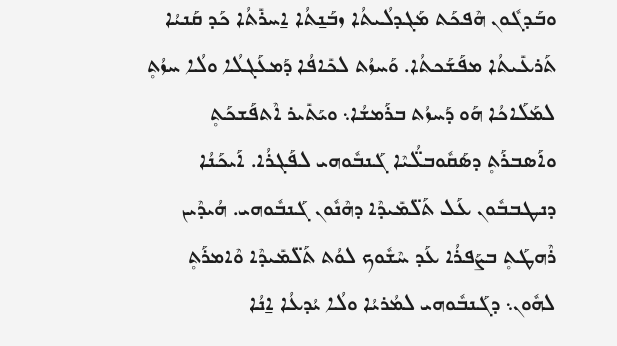ܘܒܰܕܓܽܘܢ ܗܶܦܟܰܬ ܡܰܓܕܠܳܝܬܳܐ ܙܒܰܢ̱ܬܳܐ ܐ̱ܚܪܺܬܳܐ ܟܰܕ ܩܰܢܝܳܐ ܬܰܪܥܺܝܬܳܐ ܡܦܰܫܰܟܬܳܐ. ܘܰܚܙܳܬ ܠܟܺܐܦܳܐ ܕܰܡܥܰܓܠܳܐ ܘܠܳܐ ܚܙܳܬ̥ ܠܡܰܠܰܐܟܳܐ ܗܰܘ ܕܰܚܙܳܬ ܒܪܰܡܫܳܐ܆ ܘܝܰܬܺܝܪ ܐܶܬܦܰܫܟܰܬ̥ ܘܐܰܣܒܪܰܬ̥ ܕܣܰܩܽܘܒܠ̈ܳܝܶܐ ܓܰܢܒܽܘܗܝ ܠܦܰܓܪܳܐ. ܐܰܝܟܰܢܳܐ ܕܢܛܒܒܽܘܢ ܥܰܠ ܬܰܠ̈ܡܺܝܕܶܐ ܕܗܶܢܽܘܢ ܓܰܢܒܽܘܗܝ. ܗܳܝܕܶܝܢ ܪܶܗܛܰܬ̥ ܒܨܰܦܪܳܐ ܥܰܕ ܚܶܫܽܘܟ ܠܘܳܬ ܬܰܠ̈ܡܺܝܕܶܐ ܘܶܐܡܪܰܬ̥ ܠܗܽܘܢ܆ ܕܓܰܢܒܽܘܗܝ ܠܡܳܪܝܳܐ ܘܠܳܐ ܝܳܕܥܳܐ ܐ̱ܢܳܐ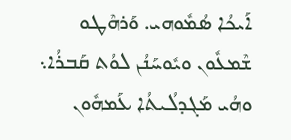ܐܰܝܟܳܐ ܣܳܡܽܘܗܝ. ܘܰܪܗܶܛܘ ܫܶܡܥܽܘܢ ܘܝܽܘܚܰܢܳܢ ܠܘܳܬ ܩܰܒܪܳܐ܆ ܘܗܳܝ ܡܰܓܕܠܳܝܬܳܐ ܥܰܡܗܽܘܢ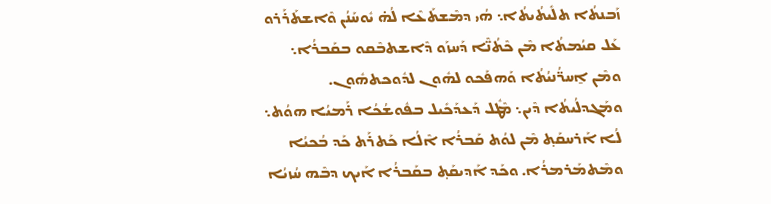ܙܰܒܢܬܳܐ ܬܠܺܝܬܳܝܬܳܐ܆ ܗܳܝ ܕܡܶܫܬܰܥܶܐ ܠܳܗ̇ ܝܽܘܚܰܢܳܢ ܘܶܐܫܬܰܪܰܪܘ ܥܰܠ ܩܝܳܡܬܳܐ ܡܶܢ ܟܶܬܳܢ̈ܶܐ ܕܰܚܙܰܘ ܕܶܐܫܬܒܶܩܘ ܒܩܰܒܪܳܐ܆ ܘܡܶܢ ܐ̱ܚܪ̈ܳܢܝܳܬܳܐ ܘܰܗܦܰܟܘ ܠܗܽܘܢ ܠܕܽܘܟܬܗܽܘܢ. ܘܡܰܓܕܠܳܝܬܳܐ ܕܶܝܢ܆ ܡܶܛܽܠ ܕܰܥܕܰܟܺܝܠ ܒܦܽܘܫܳܟܳܐ ܪܰܡܝܳܐ ܗܘܳܬ܆ ܠܳܐ ܐܰܪܚܩܰܬ̥ ܡܶܢ ܠܘܳܬ ܩܰܒܪܳܐ ܐܶܠܳܐ ܟܰܬܪܰܬ ܟܰܕ ܒܳܟܝܳܐ ܘܡܶܬܡܰܪܡܪܳܐ. ܘܟܰܕ ܐܰܕܝܩܰܬ̥ ܒܩܰܒܪܳܐ ܐܰܝܟ ܕܒܶܗ ܚܳܙܝܳܐ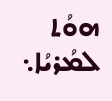ܗܘܳܬ ܠܡܳܪܝܳܐ܆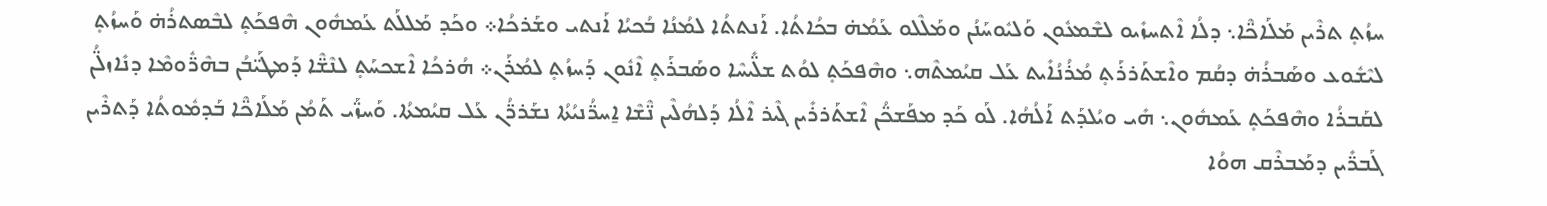ܚܙܳܬ̥ ܬܪܶܝܢ ܡܰܠܰܐܟ̈ܶܐ܆ ܕܠܳܐ ܐܶܬܚܙܺܝܘ ܠܫܶܡܥܽܘܢ ܘܰܠܝܽܘܚܰܢܳܢ ܘܡܰܠܶܠܘ ܥܰܡܳܗ̇ ܒܟܳܐܬܳܐ. ܐܰܢܬܬܳܐ ܠܡܳܢܳܐ ܒܳܟܝܳܐ ܐܰܢܬܝ ܘܫܰܪܟܳܐ܀ ܘܟܰܕ ܡܰܠܠܰܬ ܥܰܡܗܽܘܢ ܗܶܦܟܰܬ̥ ܠܒܶܣܬܪܳܗ̇ ܘܰܚܙܳܬ̥ ܠܝܶܫܽܘܥ ܘܣܰܒܪܳܗ̇ ܕܩܳܡ ܘܐܶܫܬܰܪܪܰܬ̥ ܡܳܪܳܢܳܐܺܝܬ ܥܰܠ ܩܝܳܡܬܶܗ܆ ܘܗܶܦܟܰܬ̥ ܠܘܳܬ ܫܠ̈ܺܝܚܶܐ ܘܣܰܒܪܰܬ̥ ܐܶܢܽܘܢ ܕܰܚܙܳܬ̥ ܠܡܳܪܰܢ܀ ܗܳܪܟܳܐ ܐܶܫܟܚܰܬ̥ ܠܢܶܫ̈ܶܐ ܕܰܡܛܰܝ̈ܒܳܢ ܒܗܶܪ̈ܽܘܡܶܐ ܕܢܺܐܙܠ̈ܳܢ ܠܩܰܒܪܳܐ ܘܗܶܦܟܰܬ̥ ܥܰܡܗܽܘܢ܆ ܗܺܝ ܘܝܳܠܕܰܬ ܐܰܠܳܗܳܐ. ܠܰܘ ܟܰܕ ܡܦܰܫܟ̈ܳܢ ܐܶܫܬܰܪܪܺܝܢ ܓܶܝܪ ܐܶܠܳܐ ܕܰܠܗܳܠܶܝܢ ܢ̈ܶܫܶܐ ܐ̱ܚܪ̈ܳܢܝܳܬܳܐ ܢܫܰܪܪ̈ܳܢ ܥܰܠ ܩܝܳܡܬܳܐ. ܘܰܚܙ̈ܰܝ ܬܰܡܳܢ ܡܰܠܰܐܟ̈ܶܐ ܒܰܕܡܽܘܬܳܐ ܕܰܬܪܶܝܢ ܓܰܒܪ̈ܺܝܢ ܕܡܰܒܪܶܩ ܗܘܳܐ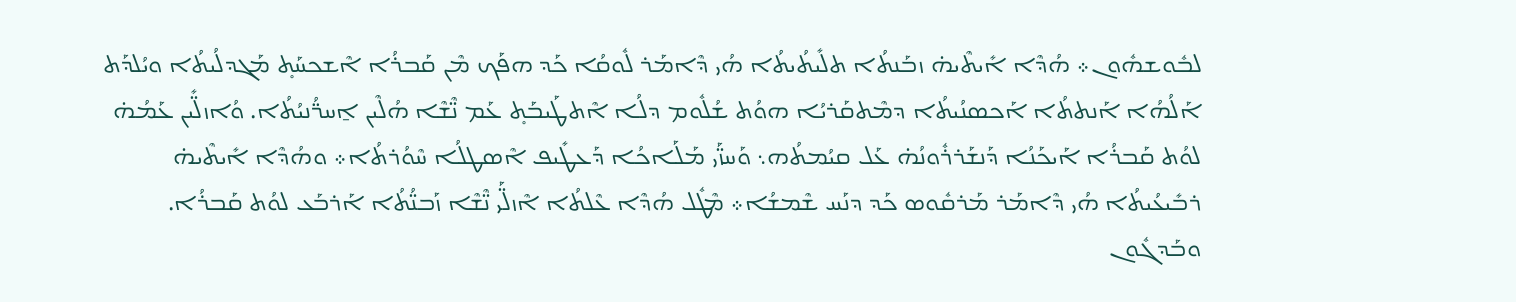ܠܒܽܘܫܗܽܘܢ܀ ܗܳܕܶܐ ܐܺܝܬܶܝܗ̇ ܙܒܰܢܬܳܐ ܬܠܺܝܬܳܝܬܳܐ ܗܳܝ ܕܶܐܡܰܪ ܠܽܘܩܳܐ ܟܰܕ ܗܦܰܟ ܡܶܢ ܩܰܒܪܳܐ ܐܶܫܟܚܰܬ̥ ܡܰܓܕܠܳܝܬܳܐ ܘܝܳܠܕܰܬ ܐܰܠܳܗܳܐ ܐܰܢܬܬܳܐ ܐܰܟܣܢܳܝܬܳܐ ܕܡܶܬܩܰܪܝܳܐ ܗܘܳܬ ܫܳܠܽܘܡ ܕܠܳܐ ܐܶܬܛܰܝܒܰܬ̥ ܥܰܡ ܢ̈ܶܫܶܐ ܗܳܠܶܝܢ ܐ̱ܚܪ̈ܳܢܝܳܬܳܐ. ܘܳܐܙܠ̈ܺܝܢ ܥܰܡܳܗ̇ ܠܘܳܬ ܩܰܒܪܳܐ ܐܰܝܟܰܢܳܐ ܕܰܢܫܰܪܪܽܘܢܳܗ̇ ܥܰܠ ܩܝܳܡܬܳܗ܆ ܘܰܚܙ̈ܰܝ ܡܰܠܰܐܟܳܐ ܕܰܥܛܺܝܦ ܐܶܣܛܠܳܐ ܚܶܘܳܪܬܳܐ܀ ܘܗܳܕܶܐ ܐܺܝܬܶܝܗ̇ ܪܒܺܝܥܳܝܬܳܐ ܗܳܝ ܕܶܐܡܰܪ ܡܰܪܩܽܘܣ ܟܰܕ ܕܢܰܚ ܫܶܡܫܳܐ܀ ܡܶܛܽܠ ܗܳܕܶܐ ܥܶܠܬܳܐ ܐܶܙܠ̈ܰܝ ܢ̈ܶܫܶܐ ܙܰܒܢ̈ܳܬܳܐ ܐܰܪܒܰܥ ܠܘܳܬ ܩܰܒܪܳܐ. ܘܒܰܕܓܽܘܢ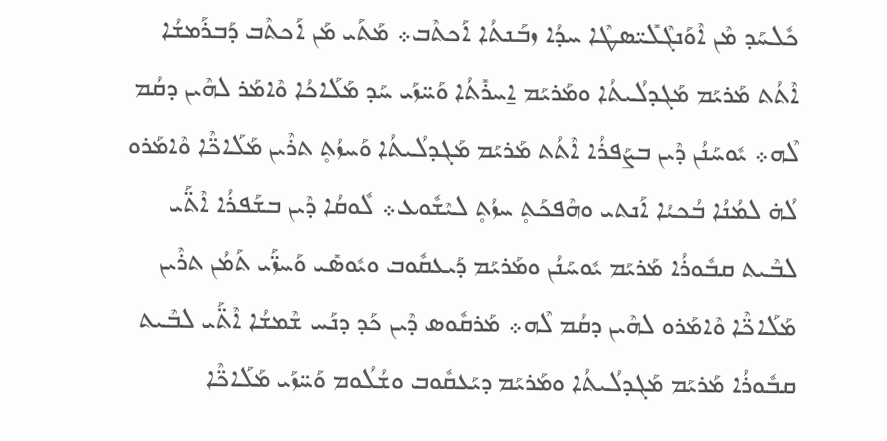ܟܽܠܚܰܕ ܡܶܢ ܐܶܘܰܢܓܶܠܺܝ̈ܣܛܶܐ ܚܕܳܐ ܙܒܰܢܬܳܐ ܐܰܟܬܶܒ܀ ܡܰܬܰܝ ܡܰܢ ܐܰܟܬܶܒ ܕܰܒܪܰܡܫܳܐ ܐܶܬܳܬ ܡܰܪܝܰܡ ܡܰܓܕܠܳܝܬܳܐ ܘܡܰܪܝܰܡ ܐ̱ܚܪܺܬܳܐ ܘܰܚ̈ܙܰܝ ܚܰܕ ܡܰܠܰܐܟܳܐ ܘܶܐܡܰܪ ܠܗܶܝܢ ܕܩܳܡ ܠܶܗ܀ ܝܽܘܚܰܢܳܢ ܕܶܝܢ ܒܨܰܦܪܳܐ ܐܶܬܳܬ ܡܰܪܝܰܡ ܡܰܓܕܠܳܝܬܳܐ ܘܰܚܙܳܬ̥ ܬܪܶܝܢ ܡܰܠܰܐܟ̈ܶܐ ܘܶܐܡܰܪܘ ܠܳܗ̇ ܠܡܳܢܳܐ ܒܳܟܝܳܐ ܐܰܢܬܝ ܘܗܶܦܟܰܬ̥ ܚܙܳܬ̥ ܠܝܶܫܽܘܥ܀ ܠܽܘܩܳܐ ܕܶܝܢ ܒܫܰܦܪܳܐ ܐܶܬ̈ܰܝ ܠܒܶܝܬ ܩܒܽܘܪܳܐ ܡܰܪܝܰܡ ܝܽܘܚܰܢܳܢ ܘܡܰܪܝܰܡ ܕܰܝܥܩܽܘܒ ܘܝܽܘܣܺܝ ܘܰܚܙ̈ܰܝ ܬܰܡܳܢ ܬܪܶܝܢ ܡܰܠܰܐܟ̈ܶܐ ܘܶܐܡܰܪܘ ܠܗܶܝܢ ܕܩܳܡ ܠܶܗ܀ ܡܰܪܩܽܘܣ ܕܶܝܢ ܟܰܕ ܕܢܰܚ ܫܶܡܫܳܐ ܐܶܬ̈ܰܝ ܠܒܶܝܬ ܩܒܽܘܪܳܐ ܡܰܪܝܰܡ ܡܰܓܕܠܳܝܬܳܐ ܘܡܰܪܝܰܡ ܕܝܰܥܩܽܘܒ ܘܫܳܠܳܘܡ ܘܰܚ̈ܙܰܝ ܡܰܠܰܐܟ̈ܶܐ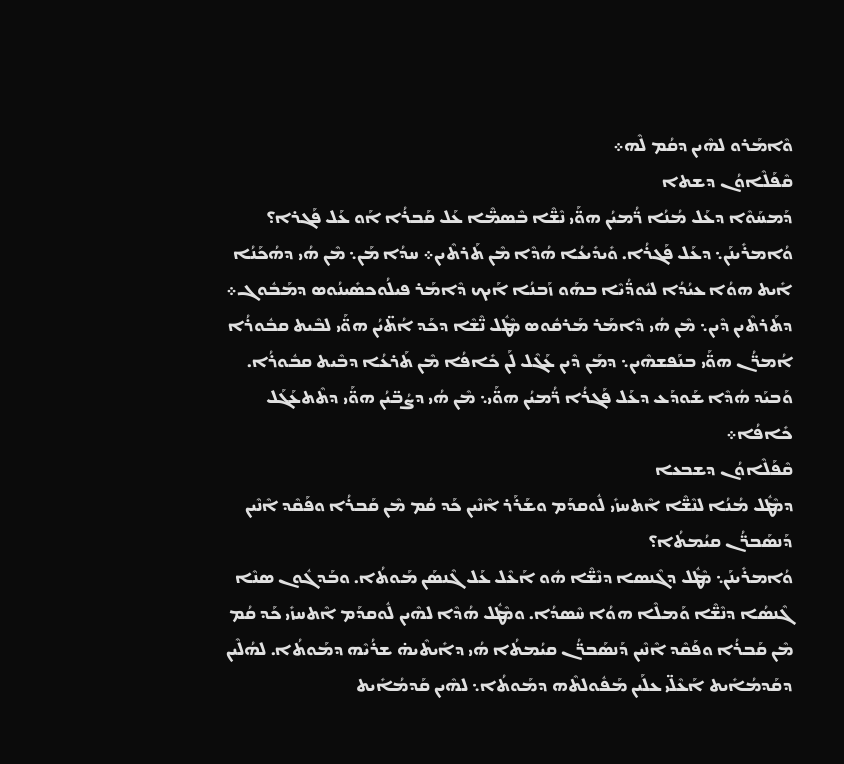ܘܶܐܡܰܪܘ ܠܗܶܝܢ ܕܩܳܡ ܠܶܗ܀
ܩܶܦܰܠܶܐܘܳܢ ܕܫܬܐ
ܕܰܡܚܰܘܶܐ ܕܥܰܠ ܡܳܢܳܐ ܪ̈ܳܡܝܳܢ ܗܘ̈ܰܝ ܢܶܫ̈ܶܐ ܒܶܣܡ̈ܶܐ ܥܰܠ ܩܰܒܪܳܐ ܐܰܘ ܥܰܠ ܦܰܓܪܐ؟
ܘܳܐܡܪܺܝܢܰܢ܆ ܕܥܰܠ ܦܰܓܪܳܐ. ܘܺܝܕܺܝܥܳܐ ܗܳܕܶܐ ܡܶܢ ܬܰܪܬܶܝܢ܀ ܚܕܳܐ ܡܰܢ܆ ܡܶܢ ܗܳܝ ܕܗܳܟܰܢܳܐ ܐܺܝܬ ܗܘܳܐ ܥܝܳܕܳܐ ܠܝܽܘܕ̈ܳܝܶܐ ܒܗܰܘ ܙܰܒܢܳܐ ܐܰܝܟ ܕܶܐܡܰܪ ܦܝܠܳܘܟܣܺܝܢܳܘܣ ܕܡܰܒܽܘܓ܀ ܕܬܰܪܬܶܝܢ ܕܶܝܢ܆ ܡܶܢ ܗܳܝ ܕܶܐܡܰܪ ܡܰܪܩܽܘܣ ܡܶܛܽܠ ܢ̈ܶܫܶܐ ܕܟܰܕ ܐܳܬ̈ܝܳܢ ܗܘ̈ܰܝ ܠܒܶܝܬ ܩܒܽܘܪܳܐ ܐܳܡܪ̈ܳܢ ܗܘ̈ܰܝ ܒܢܰܦܫܗܶܝܢ܆ ܕܡܰܢ ܕܶܝܢ ܥܰܓܶܠ ܠܰܢ ܟܺܐܦܳܐ ܡܶܢ ܬܰܪܥܳܐ ܕܒܶܝܬ ܩܒܽܘܪܳܐ. ܘܰܒܝܰܕ ܗܳܕܶܐ ܫܰܘܕܰܥ ܕܥܰܠ ܦܰܓܪܳܐ ܪ̈ܳܡܝܳܢ ܗܘ̈ܰܝ܆ ܡܶܢ ܗܳܝ ܕܨܳܒ̈ܝܳܢ ܗܘ̈ܰܝ ܕܬܶܬܥܰܓܰܠ ܟܺܐܦܳܐ܀
ܩܶܦܰܠܶܐܘܳܢ ܕܫܒܥܐ
ܕܡܶܛܽܠ ܡܳܢܳܐ ܠܢܶܫ̈ܶܐ ܐܶܬܚܙܺܝ ܠܽܘܩܕܰܡ ܘܫܰܪܰܪ ܐܶܢܶܝܢ ܟܰܕ ܩܳܡ ܡܶܢ ܩܰܒܪܳܐ ܘܦܰܩܶܕ ܐܶܢܶܝܢ ܕܰܢܣܰܒܪ̈ܳܢ ܩܝܳܡܬܳܐ؟
ܘܳܐܡܪܺܝܢܰܢ܆ ܡܶܛܽܠ ܕܓܶܢܣܐ ܕܢܶܫ̈ܶܐ ܗܽܘ ܐܰܥܶܠ ܥܰܠ ܓܶܢܣܰܢ ܡܰܘܬܳܐ. ܘܒܰܕܓܽܘܢ ܣܢܶܐ ܓܶܢܣܳܐ ܕܢܶܫ̈ܶܐ ܘܰܡܠܶܐ ܗܘܳܐ ܚܶܣܕܳܐ. ܘܡܶܛܽܠ ܗܳܕܶܐ ܠܗܶܝܢ ܠܽܘܩܕܰܡ ܐܶܬܚܙܺܝ ܟܰܕ ܩܳܡ ܡܶܢ ܩܰܒܪܳܐ ܘܦܰܩܶܕ ܐܶܢܶܝܢ ܕܰܢܣܰܒܪ̈ܳܢ ܩܝܳܡܬܳܐ ܗܳܝ ܕܐܺܝܬܶܝܗ̇ ܫܪܳܝܶܗ ܕܡܰܘܬܳܐ. ܠܗܳܠܶܝܢ ܕܩܰܕܡܳܐܺܝܬ ܐܰܥܶܠ̈ܝ ܥܠܰܝܢ ܡܰܦܽܘܠܬܶܗ ܕܡܰܘܬܳܐ܆ ܠܗܶܝܢ ܩܰܕܡܳܐܺܝܬ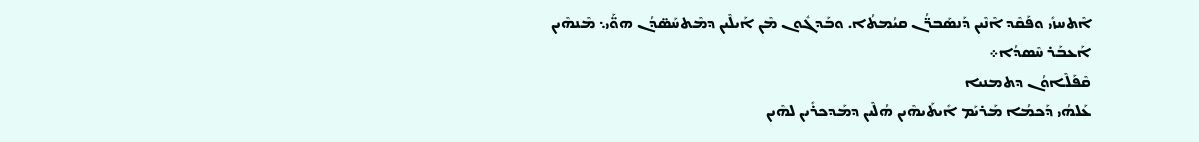ܐܶܬܚܙܺܝ ܘܦܰܩܶܕ ܐܶܢܶܝܢ ܕܰܢܣܰܒܪ̈ܳܢ ܩܝܳܡܬܳܐ. ܘܒܰܕܓܽܘܢ ܡܶܢ ܐܰܝܠܶܝܢ ܕܡܶܬܚܰܣ̈ܕܳܢ ܗܘ̈ܰܝ܆ ܡܶܢܗܶܝܢ ܐܰܥܒܰܪ ܚܶܣܕܳܐ܀
ܩܶܦܰܠܶܐܘܳܢ ܕܬܡܢܝܐ
ܥܰܠܗܳܝ ܕܰܟܡܳܐ ܡܰܪܝܰܡ ܐܺܝܬܰܝܗܶܝܢ ܗܳܠܶܝܢ ܕܡܰܕܟܪܺܝܢ ܠܗܶܝܢ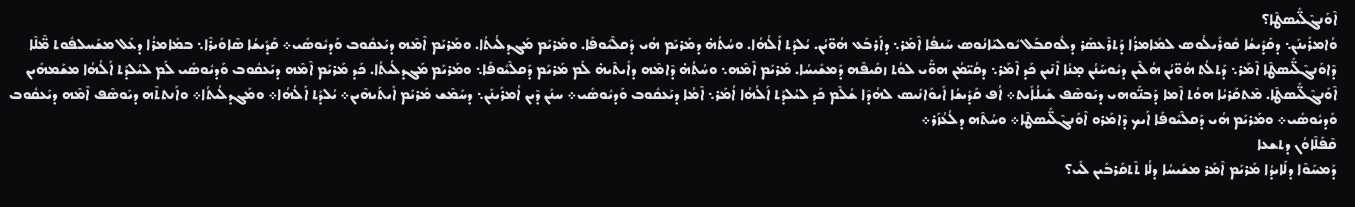ܐܶܘܰܢܓܶܠ̈ܺܝܣܛܶܐ؟
ܘܳܐܡܪܺܝܢܰܢ܆ ܕܩܰܕܺܝܫܳܐ ܩܽܘܪܺܝܠܳܘܣ ܠܡܺܐܡܪܳܐ ܕܰܬܪܶܥܣܰܪ ܕܠܽܘܩܒܰܠ ܝܽܘܠܝܰܐܢܳܘܣ ܚܰܢܦܳܐ ܐܶܡܰܪ܆ ܕܐܰܪܒܰܥ ܗܳܘ̈ܝܳܢ. ܝܳܠܕܰܬ ܐܰܠܳܗܳܐ. ܘܚܳܬܳܗ̇ ܕܡܰܪܝܰܡ ܗܳܝ ܕܰܩܠܶܝܽܘܦܰܐ. ܘܡܰܪܝܰܡ ܡܰܓܕܠܳܝܬܳܐ. ܘܡܰܪܝܰܡ ܐܶܡܶܗ ܕܝܰܥܩܽܘܒ ܘܰܕܝܽܘܣܺܝ܀ ܩܰܕܺܝܫܳܐ ܣܶܐܘܺܝܪܶܐ܆ ܒܡܺܐܡܪܳܐ ܕܥܰܠ ܡܫܰܚܠܦܽܘܬ ܡ̈ܶܠܶܐ ܕܶܐܘܰܢܓܶܠ̈ܺܝܣܛܶܐ ܐܶܡܰܪ܆ ܕܰܬܠܳܬ ܗܳܘ̈ܝܳܢ ܗܳܠܶܝܢ ܕܝܽܘܚܰܢܳܢ ܡ̣ܢܳܐ ܐܶܢܶܝܢ ܟܰܕ ܐܶܡܰܪ܆ ܕܩܳܝ̈ܡܳܢ ܗܘ̈ܰܝ ܠܘܳܬ ܙܩܺܝܦܶܗ ܕܰܡܫܺܝܚܳܐ. ܡܰܪܝܰܡ ܐܶܡܶܗ܆ ܘܚܳܬܳܗ̇ ܕܶܐܡܶܗ ܕܐܺܝܬܶܝܗ̇ ܠܰܡ ܡܰܪܝܰܡ ܕܰܩܠܶܝܽܘܦܰܐ܆ ܘܡܰܪܝܰܡ ܡܰܓܕܠܳܝܬܳܐ. ܟܰܕ ܡܰܪܝܰܡ ܐܶܡܶܗ ܕܝܰܥܩܽܘܒ ܘܰܕܝܽܘܣܺܝ ܠܰܡ ܠܝܳܠܕܰܬ ܐܰܠܳܗܳܐ ܡܫܰܡܗܺܝܢ ܐܶܘܰܢܓܶܠ̈ܺܝܣܛܶܐ. ܡܶܬܩܰܪܝܳܐ ܗܘܳܬ ܐܶܡܐ ܕܰܒܢ̈ܰܘܗܝ ܕܝܰܘܣܶܦ ܫܺܝܠܳܐܺܝܬ܀ ܐܳܦ ܩܰܕܺܝܫܳܐ ܐܺܝܘܰܐܢܺܝܣ ܠܗܳܕܶܐ ܫܳܠܶܡ ܟܰܕ ܠܝܳܠܕܰܬ ܐܰܠܳܗܳܐ ܐܳܡܰܪ܆ ܐܶܡܳܐ ܕܝܰܥܩܽܘܒ ܘܰܕܝܽܘܣܺܝ܀ ܚܢܰܢ ܕܶܝܢ ܐܳܡܪܺܝܢܰܢ܆ ܕܚܰܡܶܫ ܡܰܪܝܰܡ ܐܺܝܬܰܝܗܶܝܢ܀ ܝܳܠܕܰܬ ܐܰܠܳܗܳܐ܀ ܘܡܰܓܕܠܳܝܬܳܐ܀ ܘܐܰܢܬܬܶܗ ܕܝܰܘܣܶܦ ܐܶܡܶܗ ܕܝܰܥܩܽܘܒ ܘܰܕܝܽܘܣܺܝ܀ ܘܡܰܪܝܰܡ ܗܳܝ ܕܰܩܠܶܝܽܘܦܰܐ ܐܰܝܟ ܕܶܐܡܰܪܘ ܐܶܘܰܢܓܶܠ̈ܺܝܣܛܶܐ܀ ܘܚܳܬܶܗ ܕܠܳܥܳܙܰܪ܀
ܩܶܦܰܠܶܐܘܳܢ ܕܬܫܥܐ
ܕܰܡܚܰܘܶܐ ܕܠܰܐܝܕܳܐ ܡܰܪܝܰܡ ܐܶܡܰܪ ܡܫܺܝܚܳܐ ܕܠܳܐ ܬܶܬܩܰܪܒܺܝܢ ܠܺܝ؟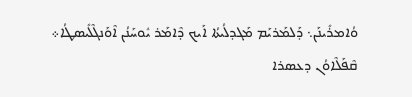ܘܳܐܡܪܺܝܢܰܢ܆ ܕܰܠܡܰܪܝܰܡ ܡܰܓܕܠܳܝܬܳܐ ܐܰܝܟ ܕܶܐܡܰܪ ܝܽܘܚܰܢܳܢ ܐܶܘܰܢܓܶܠܺܝܣܛܳܐ܀
ܩܶܦܰܠܶܐܘܳܢ ܕܥܣܪܐ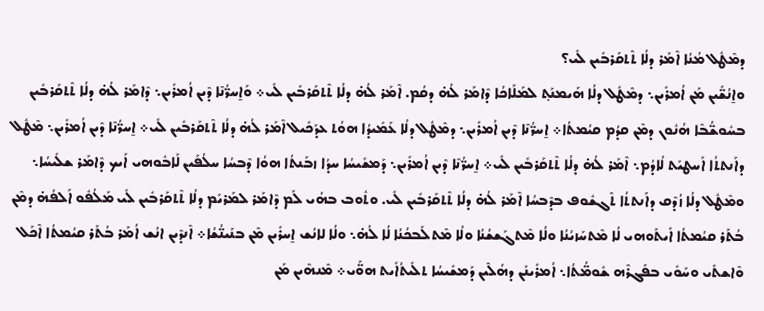ܕܡܶܛܽܠ ܡܳܢܳܐ ܐܶܡܰܪ ܕܠܳܐ ܬܶܬܩܰܪܒܺܝܢ ܠܺܝ؟
ܘܐ̱ܢܳܫ̈ܺܝܢ ܡܰܢ ܐܳܡܪܺܝܢ܆ ܕܡܶܛܽܠ ܕܠܳܐ ܗܰܝܡܢܰܬ̥ ܠܡܰܠܰܐܟܳܐ ܕܶܐܡܰܪ ܠܳܗ̇ ܕܩܳܡ. ܐܶܡܰܪ ܠܳܗ̇ ܕܠܳܐ ܬܶܬܩܰܪܒܺܝܢ ܠܺܝ܀ ܘܰܐ̱ܚܪ̈ܳܢܶܐ ܕܶܝܢ ܐܳܡܪܺܝܢ܆ ܕܶܐܡܰܪ ܠܳܗ̇ ܕܠܳܐ ܬܶܬܩܰܪܒܺܝܢ ܒܚܽܘܫ̈ܳܒܶܐ ܗܳܢܽܘܢ ܕܡܶܢ ܩܕܳܡ ܩܝܳܡܬܳܐ܀ ܐ̱ܚܪ̈ܳܢܶܐ ܕܶܝܢ ܐܳܡܪܺܝܢ܆ ܕܡܶܛܽܠ ܕܠܳܐ ܥܰܡܺܝܕܳܐ ܗܘܳܬ ܥܕܰܟܺܝܠ ܐܶܡܰܪ ܠܳܗ̇ ܕܠܳܐ ܬܶܬܩܰܪܒܺܝܢ ܠܺܝ܀ ܐ̱ܚܪ̈ܳܢܶܐ ܕܶܝܢ ܐܳܡܪܺܝܢ܆ ܡܶܛܽܠ ܕܐܰܢܬܬܳܐ ܐܰܚܛܝܰܬ ܠܳܐܕܳܡ܆ ܐܶܡܰܪ ܠܳܗ̇ ܕܠܳܐ ܬܶܬܩܰܪܒܺܝܢ ܠܺܝ܀ ܐ̱ܚܪ̈ܳܢܶܐ ܕܶܝܢ ܐܳܡܪܺܝܢ܆ ܕܰܡܫܺܝܚܳܐ ܚܕܳܐ ܙܒܰܢܬܳܐ ܗܘܳܐ ܕܶܒܚܳܐ ܚܠܳܦܰܝܢ ܠܰܐܒܽܘܗܝ ܐܰܝܟ ܕܶܐܡܰܪ ܫܠܺܝܚܳܐ܆ ܘܡܶܛܽܠ ܕܠܳܐ ܙܳܕܶܩ ܕܐܰܢܬܬܳܐ ܬܶܓܫܽܘܦ ܒܕܶܒܚܳܐ ܐܶܡܰܪ ܠܳܗ̇ ܕܠܳܐ ܬܶܬܩܰܪܒܺܝܢ ܠܺܝ. ܘܬܽܘܒ ܒܗܳܝ ܠܰܡ ܕܶܐܡܰܪ ܠܡܰܪܝܰܡ ܕܠܳܐ ܬܶܬܩܰܪܒܺܝܢ ܠܺܝ ܡܰܠܳܦܽܘ ܐܰܠܦܳܗ̇ ܕܡܶܢ ܒܳܬܰܪ ܩܝܳܡܬܳܐ ܐܺܝܬܰܘܗܝ ܠܳܐ ܡܶܬܚܰܙܝܳܢܳܐ ܘܠܳܐ ܡܶܬܓܰܫܫܳܢܳܐ ܘܠܳܐ ܡܶܬܠܰܒܟܳܢܳܐ ܠܳܐ ܠܳܗ̇܆ ܘܠܳܐ ܠܐܢܳܫ ܐ̱ܚܪܺܝܢ ܡܶܢ ܒܢܰܝܢ̈ܳܫܳܐ܀ ܐܶܢܕܶܝܢ ܐܢܳܫ ܐܳܡܰܪ ܒܳܬܰܪ ܩܝܳܡܬܳܐ ܐܶܟܰܠ ܘܶܐܫܬܺܝ ܘܚܰܘܺܝ ܒܦܰܓܪܶܗ ܫܽܘܡ̈ܳܬܳܐ܆ ܐܳܡܪܺܝܢܰܢ ܕܗܳܠܶܝܢ ܕܰܡܫܺܝܚܳܐ ܬܠܺܝܬܳܐܺܝܬ ܗܘ̈ܰܝ܀ ܡܶܢܗܶܝܢ ܡܰܢ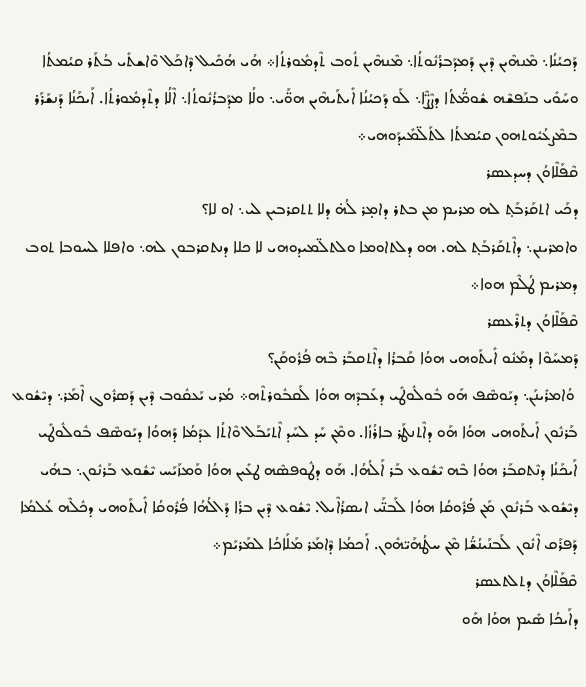ܕܰܟܝܳܢܳܐ܆ ܡܶܢܗܶܝܢ ܕܶܝܢ ܕܰܡܕܰܒܪܳܢܽܘܬܳܐ܆ ܡܶܢܗܶܝܢ ܬܽܘܒ ܬܶܕܡܽܘܪܬܳܐ܀ ܗܳܝ ܗܳܟܺܝܠ ܕܶܐܟܰܠ ܘܶܐܫܬܺܝ ܒܳܬܰܪ ܩܝܳܡܬܳܐ ܘܚܰܘܺܝ ܒܢܰܦܫܶܗ ܫܽܘܡ̈ܳܬܳܐ ܕܨܶܨ̈ܶܐ܆ ܠܰܘ ܕܰܟܝܳܢܳܐ ܐܺܝܬܰܝܗܶܝܢ ܗܘ̈ܰܝ܆ ܘܠܳܐ ܡܕܰܒܪܳܢܽܘܬܳܐ܆ ܐܶܠܳܐ ܕܬܶܕܡܽܘܪܬܳܐ. ܐܰܝܟܰܢܳܐ ܕܰܢܫܰܪܰܪ ܒܡܶܨܥܳܝܽܘܬܗܘܢ ܩܝܳܡܬܳܐ ܠܬܰܠ̈ܡܺܝܕܰܘܗܝ܀
ܩܶܦܰܠܶܐܘܳܢ ܕܚܕܥܣܪ
ܕܟܰܝ ܐܬܩܰܪܒܰܬ̥ ܠܗ ܡܪܝܡ ܡܢ ܒܬܪ ܕܐܡ̣ܪ ܠܳܗ̇ ܕܠܐ ܬܬܩܪܒܝܢ ܠܝ܆ ܐܘ ܠܐ؟
ܘܐܡܪܝܢܢ܆ ܕܐܶܬܩܰܪܒܰܬ̥ ܠܗ. ܗܘ ܕܠܬܐܘܡܐ ܘܠܬܠ̈ܡܝܕܘܗܝ ܠܐ ܟܠܐ ܕܢܬܩܪܒܘܢ ܠܗ܆ ܘܐܦܠܐ ܠܚܘܒܐ ܬܘܒ ܕܡܪܝܡ ܛܳܠܶܡ ܗܘܐ܀
ܩܶܦܰܠܶܐܘܳܢ ܕܬܪܶܥܣܪ
ܕܰܡܚܰܘܶܐ ܕܡܰܢܽܘ ܐܺܝܬܰܘܗܝ ܗܘܳܐ ܩܰܒܪܳܐ ܕܐܶܬܩܒܰܪ ܒܶܗ ܦܳܪܽܘܩܰܢ؟
 ܘܳܐܡܪܺܝܢܰܢ܆ ܕܝܰܘܣܶܦ ܗܰܘ ܒܽܘܠܽܘܛܺܝ ܕܥܰܒܕܶܗ ܗܘܳܐ ܠܰܩܒܽܘܪܬܶܗ܀ ܡܳܪܝ ܝܰܥܩܽܘܒ ܕܶܝܢ ܕܰܣܪܽܘܓ ܐܶܡܰܪ܆ ܕܝܶܫܽܘܥ ܒܰܪܢܽܘܢ ܐܺܝܬܰܘܗܝ ܗܘܳܐ ܗܰܘ ܕܐܶܬܢܛܰܪ ܒܐܪܳܙܳܐ. ܘܡܶܢ ܚܰܕ ܠܚܰܕ ܐܶܬܝܰܒܰܠ ܘܶܐܬܳܐ ܥܕܰܡܳܐ ܕܰܗܘܳܐ ܕܝܰܘܣܶܦ ܒܽܘܠܽܘܛܺܝ ܐܰܝܟܰܢܳܐ ܕܢܶܬܩܒܰܪ ܗܘܳܐ ܒܶܗ ܝܶܫܽܘܥ ܒܰܪ ܐܰܠܳܗܳܐ. ܗܰܘ ܕܛܽܘܦܣܶܗ ܛܥܺܝܢ ܗܘܳܐ ܘܰܡܙܰܝܰܚ ܝܶܫܽܘܥ ܒܰܪܢܽܘܢ܆ ܒܗܳܝ ܕܝܶܫܽܘܥ ܒܰܪܢܽܘܢ ܡܰܢ ܦܳܪܽܘܩܳܐ ܗܘܳܐ ܠܰܒܢ̈ܰܝ ܐܝܣܪܳܐܶܝܠ. ܝܶܫܽܘܥ ܕܶܝܢ ܒܪܳܐ ܕܰܐܠܳܗܳܐ ܦܳܪܽܘܩܳܐ ܐܺܝܬܰܘܗܝ ܕܟܽܠܶܗ ܥܳܠܡܳܐ ܕܰܦܪܰܩ ܐܶܢܽܘܢ ܠܰܒܢܰܝܢܳܫ̈ܳܐ ܡܶܢ ܚܛܳܗܰܝ̈ܗܽܘܢ. ܐܰܟܡܳܐ ܕܶܐܡܰܪ ܡܰܠܰܐܟܳܐ ܠܡܰܪܝܰܡ܀
ܩܶܦܰܠܶܐܘܳܢ ܕܬܠܬܥܣܪ
ܕܐܰܝܟܳܐ ܣܺܝܡ ܗܘܳܐ ܗܰܘ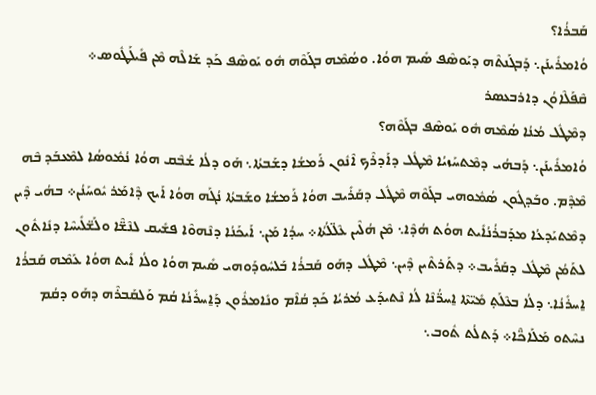ܩܰܒܪܳܐ؟
ܘܳܐܡܪܺܝܢܰܢ܆ ܕܰܒܓܰܢܬܶܗ ܕܝܰܘܣܶܦ ܣܺܝܡ ܗܘܳܐ. ܘܣܳܡܶܗ ܒܓܰܘܶܗ ܗܽܘ ܝܰܘܣܶܦ ܟܰܕ ܫܰܐܠܶܗ ܡܶܢ ܦܺܝܠܰܛܽܘܣ܀
ܩܶܦܰܠܶܐܘܳܢ ܕܐܪܒܥܣܪ
ܕܡܶܛܽܠ ܡܳܢܳܐ ܣܳܡܶܗ ܗܽܘ ܝܰܘܣܶܦ ܒܓܰܘܶܗ؟
ܘܳܐܡܪܺܝܢܰܢ܆ ܕܰܒܗܳܝ ܕܡܶܬܚܰܙܝܳܐ ܡܶܛܽܠ ܕܐܰܕܪܶܟ ܐܶܢܽܘܢ ܪܰܡܫܳܐ ܕܫܰܒܬܳܐ܆ ܗܰܘ ܕܠܳܐ ܫܳܒܶܩ ܗܘܳܐ ܢܳܡܽܘܣܳܐ ܠܡܶܥܒܰܕ ܒܶܗ ܡܶܕܶܡ. ܘܒܰܕܓܽܘܢ ܣܳܡܽܘܗܝ ܒܓܰܘܶܗ ܡܶܛܽܠ ܕܩܰܪܺܝܒ ܗܘܳܐ ܪܰܡܫܳܐ ܘܫܰܒܬܳܐ ܢܳܓܰܗ ܗܘܳܐ ܐܰܝܟ ܕܶܐܡܰܪ ܝܽܘܚܰܢܳܢ܀ ܒܗܳܝ ܕܶܝܢ ܕܡܶܬܝܰܕܥܳܐ ܡܕܰܒܪܳܢܳܐܺܝܬ ܗܘܳܬ ܗܳܕܶܐ܆ ܡܶܢ ܗܳܠܶܝܢ ܥܶܠ̈ܠܳܬܳܐ܀ ܚܕܳܐ ܡܰܢ܆ ܐܰܝܟܰܢܳܐ ܕܢܶܗܘܶܐ ܦܫܺܝܩ ܠܢܶܫ̈ܶܐ ܘܠܰܫ̈ܠܺܝܚܶܐ ܕܢܺܐܬܽܘܢ ܠܬܰܡܳܢ ܡܶܛܽܠ ܕܩܰܪܺܝܒ܀ ܕܬܰܪܬܶܝܢ ܕܶܝܢ܆ ܡܶܛܽܠ ܕܗܰܘ ܩܰܒܪܳܐ ܒܰܠܚܽܘܕܰܘܗܝ ܣܺܝܡ ܗܘܳܐ ܘܠܳܐ ܐܺܝܬ ܗܘܳܐ ܥܰܡܶܗ ܩܰܒܪܳܐ ܐ̱ܚܪܺܢܳܐ܆ ܕܠܳܐ ܒܥܶܠܰܬ̥ ܡܺܝ̈ܬܶܐ ܐ̱ܚܪ̈ܳܢܶܐ ܠܳܐ ܢܶܬܝܕܰܥ ܡܳܪܝܳܐ ܟܰܕ ܩܳܐܶܡ ܘܢܺܐܡܪܽܘܢ ܕܰܐ̱ܚܪܺܢܳܐ ܩܳܡ ܘܰܠܩܰܒܪܶܗ ܕܗܰܘ ܕܩܳܡ ܢܚܶܬܘ ܡܰܠܰܐܟ̈ܶܐ܀ ܕܰܬܠܳܬ ܬܽܘܒ܆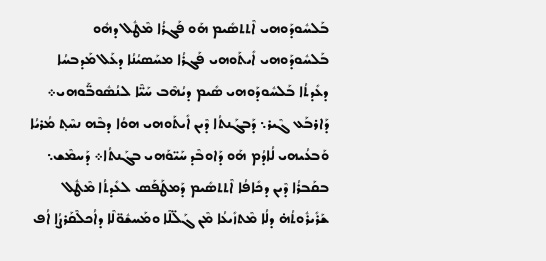ܒܰܠܚܽܘܕܰܘܗܝ ܐܶܬܬܣܺܝܡ ܗܰܘ ܦܰܓܪܳܐ ܡܶܛܽܠ ܕܗܽܘ ܒܰܠܚܽܘܕܰܘܗܝ ܐܺܝܬܰܘܗܝ ܦܰܓܪܳܐ ܡܚܰܣܝܳܢܳܐ ܕܥܰܠ ܡܰܕܒܚܳܐ ܕܥܺܕܬܳܐ ܒܰܠܚܽܘܕܰܘܗܝ ܣܺܝܡ ܕܝܳܗܶܒ ܚܰܝ̈ܶܐ ܠܢܳܣܽܘܒ̈ܰܘܗܝ܀ ܕܰܐܪܒܰܥ ܓܶܝܪ܆ ܕܰܒܓܰܢܬܳܐ ܕܶܝܢ ܐܺܝܬܰܘܗܝ ܗܘܳܐ ܕܒܶܗ ܢܚܶܬ̥ ܡܳܪܝܳܐ ܘܰܒܥܳܝܗܝ ܠܳܐܕܳܡ ܗܰܘ ܕܰܐܘܒܶܕ ܚܰܝ̈ܘܰܗܝ ܒܓܰܢܬܳܐ܀ ܕܰܚܡܶܫ܆ ܒܩܰܒܪܳܐ ܕܶܝܢ ܕܟܺܐܦܳܐ ܐܶܬܬܣܺܝܡ ܕܰܡܛܰܦܰܣ ܠܥܺܕܬܳܐ ܡܶܛܽܠ ܫܰܪܺܝܪܽܘܬܳܗ̇ ܕܠܳܐ ܡܶܬܙܺܝܥܳܐ ܡܶܢ ܓܰܠ̈ܠܶܐ ܘܡܰܚܫܽܘ̈ܠܶܐ ܕܐܳܟܠܶܩܰܪܨܳܐ ܐܳܦ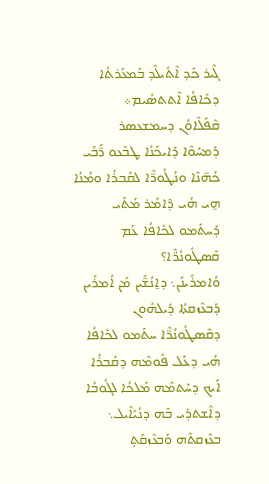ܓܶܝܪ ܟܰܕ ܐܶܬܺܝܠܶܕ ܒܰܡܥܰܪܬܳܐ ܕܟܺܐܦܳܐ ܐܶܬܬܣܺܝܡ܀
ܩܶܦܰܠܶܐܘܳܢ ܕܚܡܫܥܣܪ
ܕܰܡܚܰܘܶܐ ܕܰܐܝܟܰܢܳܐ ܛܒܰܥܘ ܪ̈ܰܒܰܝ ܟܳܗ̈ܢܶܐ ܘܢܳܛܽܘܪ̈ܶܐ ܠܩܰܒܪܳܐ ܘܡܳܢܳܐ ܗ̱ܝ ܗܳܝ ܕܶܐܡܰܪ ܡܰܬܰܝ ܕܰܚܬܰܡܘ ܠܟܺܐܦܳܐ ܥܰܡ ܩܶܣܛܽܘܢܳܪ̈ܶܐ؟
ܘܳܐܡܪܺܝܢܰܢ܆ ܕܐ̱ܢܳܫ̈ܺܝܢ ܡܰܢ ܐܳܡܪܺܝܢ ܕܰܒܥܶܙܩܬܳܐ ܕܺܝܠܗܽܘܢ ܕܩܶܣܛܽܘܢܳܪ̈ܶܐ ܚܬܰܡܘ ܠܟܺܐܦܳܐ ܗܳܝ ܕܥܰܠ ܦܽܘܡܶܗ ܕܩܰܒܪܳܐ ܐܰܝܟ ܕܚܰܬܡܶܗ ܡܰܠܟܳܐ ܠܓܽܘܒܳܐ ܕܐܶܫܬܕܺܝ ܒܶܗ ܕܢܳܝܺܐܶܝܠ܆ ܒܥܶܙܩܬܶܗ ܘܰܒܥܶܙܩܰܬ̥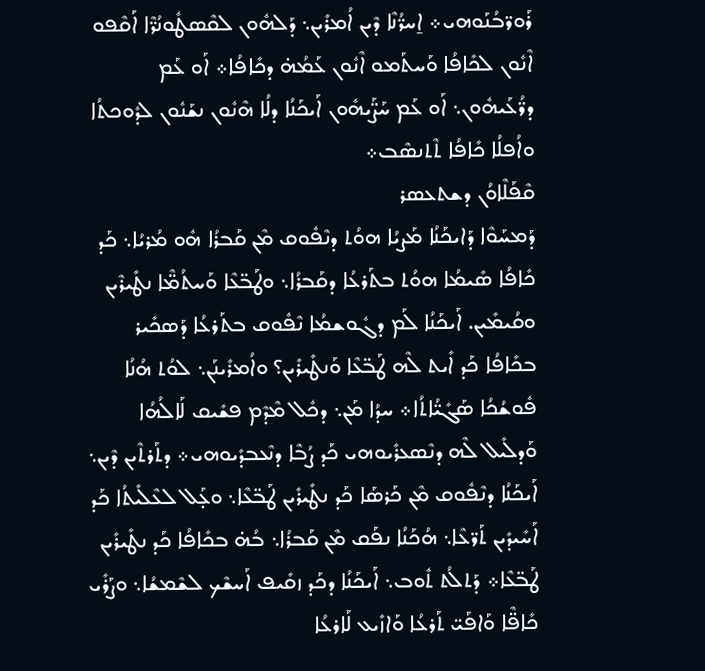ܪܰܘܪ̈ܒܳܢܰܘܗܝ܀ ܐ̱ܚܪ̈ܳܢܶܐ ܕܶܝܢ ܐܳܡܪܺܝܢ܆ ܕܰܠܗܽܘܢ ܠܩܶܣܛܽܘܢܳܪ̈ܶܐ ܐܰܩܶܦܘ ܐܶܢܽܘܢ ܠܟܺܐܦܳܐ ܘܰܚܬܰܡܘ ܐܶܢܽܘܢ ܥܰܡܳܗ̇ ܕܟܺܐܦܳܐ܀ ܐܰܘ ܥܰܡ ܕܪ̈ܳܥܰܝܗܽܘܢ܆ ܐܰܘ ܥܰܡ ܚܰܨ̈ܰܝܗܽܘܢ ܐܰܝܟܰܢܳܐ ܕܠܳܐ ܗܶܢܽܘܢ ܢܫܰܢܽܘܢ ܠܕܽܘܟܬܳܐ ܘܐܳܦܠܳܐ ܟܺܐܦܳܐ ܬܶܬܢܣܶܒ܀
ܩܶܦܰܠܶܐܘܳܢ ܕܫܬܥܣܪ
ܕܰܡܚܰܘܶܐ ܕܰܐܝܟܰܢܳܐ ܡܰܨܝܳܐ ܗܘܳܬ ܕܢܶܦܽܘܩ ܡܶܢ ܩܰܒܪܳܐ ܗܽܘ ܡܳܪܝܳܐ܆ ܟܰܕ ܟܺܐܦܳܐ ܣܺܝܡܳܐ ܗܘܳܬ ܒܬܰܪܥܳܐ ܕܩܰܒܪܳܐ܆ ܘܛܰܒ̈ܥܶܐ ܘܰܚܬܳܡ̈ܶܐ ܢܛܺܝܪܶܝܢ ܘܩܳܝܡܺܝܢ. ܐܰܝܟܰܢܳܐ ܠܰܡ ܕܓܽܘܫܡܳܐ ܢܶܦܽܘܩ ܒܬܰܪܥܳܐ ܕܰܣܟܺܝܪ ܒܟܺܐܦܳܐ ܟܰܕ ܐܺܝܬ ܠܶܗ ܛܰܒ̈ܥܶܐ ܘܰܢܛܺܝܪܺܝܢ؟ ܘܐܳܡܪܺܝܢܰܢ܆ ܠܘܳܬ ܗܳܢܳܐ ܦܽܘܫܳܟܳܐ ܣܰܓܺܝ̈ܳܐܬܳܐ܀ ܚܕܳܐ ܡܰܢ܆ ܕܟܽܠ ܡܶܕܶܡ ܦܫܺܝܩ ܠܰܐܠܳܗܳܐ ܘܰܕܠܺܝܠ ܠܶܗ ܕܢܶܣܥܪܺܝܘܗܝ ܟܰܕ ܨܳܒܶܐ ܕܢܶܥܒܕܺܝܘܗܝ܀ ܕܬܰܪܬܶܝܢ ܕܶܝܢ܆ ܐܰܝܟܰܢܳܐ ܕܢܶܦܽܘܩ ܡܶܢ ܟܰܪܣܰܐ ܟܰܕ ܢܛܺܝܪܺܝܢ ܛܰܒ̈ܥܶܐ܆ ܘܥ̣ܰܠ ܠܥܶܠܺܝܬܳܐ ܟܰܕ ܐܰܚܺܝܕܺܝܢ ܬܰܪ̈ܥܶܐ܆ ܗܳܟܰܢܳܐ ܢܦܰܩ ܡܶܢ ܩܰܒܪܳܐ܆ ܒܳܗ̇ ܒܟܺܐܦܳܐ ܟܰܕ ܢܛܺܝܪܺܝܢ ܛܰܒ̈ܥܶܐ܀ ܕܰܬܠܳܬ ܬܽܘܒ܆ ܐܰܝܟܰܢܳܐ ܕܟܰܕ ܙܩܺܝܦ ܐܰܚܫܶܟ ܠܫܶܡܫܳܐ܆ ܘܨܰܪܺܝ ܟܺܐܦ̈ܶܐ ܘܰܐܦܰܝ̈ ܬܰܪܥܳܐ ܘܰܐܙܺܝܥ ܠܰܐܪܥܳܐ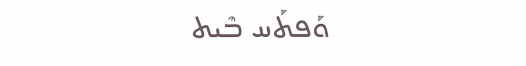ܘܰܦܬܰܚ ܒܶܝܬ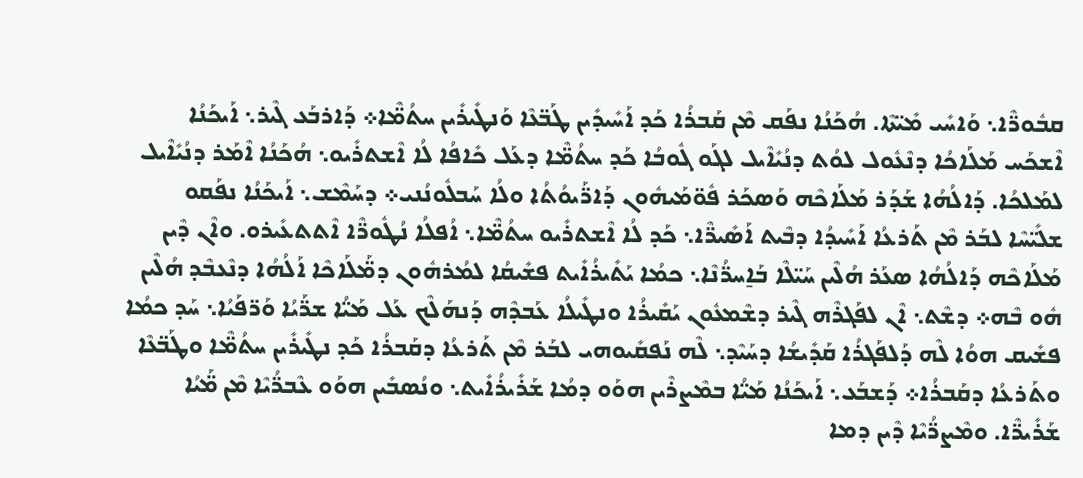ܩܒܽܘܪ̈ܶܐ܆ ܘܰܐܚܺܝ ܡܺܝ̈ܬܶܐ. ܗܳܟܰܢܳܐ ܢܦܰܩ ܡܶܢ ܩܰܒܪܳܐ ܟܰܕ ܐܰܚܺܝܕܺܝܢ ܛܰܒ̈ܥܶܐ ܘܰܢܛܺܝܪܺܝܢ ܚܬܳܡ̈ܶܐ܀ ܕܰܐܪܒܰܥ ܓܶܝܪ܆ ܐܰܝܟܰܢܳܐ ܐܶܫܟܰܚ ܡܰܠܰܐܟܳܐ ܕܢܶܥܽܘܠ ܠܘܳܬ ܕܢܳܝܺܐܶܝܠ ܠܓܰܘ ܓܽܘܒܳܐ ܟܰܕ ܚܬܳܡ̈ܶܐ ܕܥܰܠ ܟܺܐܦܳܐ ܠܳܐ ܐܶܫܬܪܺܝܘ܆ ܗܳܟܰܢܳܐ ܐܶܡܰܪ ܕܢܳܝܺܐܶܝܠ ܠܡܰܠܟܳܐ. ܕܰܐܠܳܗܳܐ ܫܰܕܰܪ ܡܰܠܰܐܟܶܗ ܘܰܣܟܰܪ ܦܽܘ̈ܡܰܝܗܽܘܢ ܕܰܐܪ̈ܰܝܘܳܬܳܐ ܘܠܳܐ ܚܰܒܠܽܘܢܳܢܝ܀ ܕܚܰܡܶܫ܆ ܐܰܝܟܰܢܳܐ ܢܦܰܩܘ ܫܠܺܝ̈ܚܶܐ ܠܒܰܪ ܡܶܢ ܬܰܪܥܳܐ ܐܰܚܺܝܕܳܐ ܕܒܶܝܬ ܐܰܣܺܝܪ̈ܶܐ܆ ܟܰܕ ܠܳܐ ܐܶܫܬܪܺܝܘ ܚܬܳܡ̈ܶܐ܆ ܐܳܦܠܳܐ ܢܳܛܽܘܪ̈ܶܐ ܐܶܬܬܥܺܝܪܘ. ܘܐܶܢ ܕܶܝܢ ܡܰܠܰܐܟܶܗ ܕܰܐܠܳܗܳܐ ܣܥܰܪ ܗܳܠܶܝܢ ܚܰܝ̈ܠܶܐ ܒܰܐ̱ܚܪ̈ܳܢܶܐ܆ ܟܡܳܐ ܝܰܬܺܝܪܳܐܺܝܬ ܦܫܺܝܩܳܐ ܠܡܳܪܗܽܘܢ ܕܡ̈ܰܠܰܐܟܶܐ ܐܰܠܳܗܳܐ ܕܢܶܥܒܶܕ ܗܳܠܶܝܢ ܗܽܘ ܒܶܗ܀ ܕܫܶܬ܆ ܐܶܢ ܠܦܰܓܪܶܗ ܓܶܝܪ ܕܫܶܡܥܽܘܢ ܝܰܩܺܝܪܳܐ ܘܢܛܺܝܠܳܐ ܥܰܒܕܶܗ ܕܰܢܗܰܠܶܟ ܥܰܠ ܡܰܝ̈ܳܐ ܫܪ̈ܰܝܳܐ ܘܰܪ̈ܦܰܝܳܐ܆ ܚܰܕ ܟܡܳܐ ܦܫܺܝܩ ܗܘܳܐ ܠܶܗ ܕܰܠܦܰܓܪܳܐ ܩܰܕܺܝܫܳܐ ܕܚܰܝܶܕ܆ ܠܶܗ ܢܰܦܩܺܝܘܗܝ ܠܒܰܪ ܡܶܢ ܬܰܪܥܳܐ ܕܩܰܒܪܳܐ ܟܰܕ ܢܛܺܝܪܺܝܢ ܚܬܳܡ̈ܶܐ ܘܛܰܒ̈ܥܶܐ ܘܬܰܪܥܳܐ ܕܩܰܒܪܳܐ܀ ܕܰܫܒܰܥ܆ ܐܰܝܟܰܢܳܐ ܡܰܝ̈ܳܐ ܒܡܶܨܪܶܝܢ ܗܘܰܘ ܕܡܳܐ ܫܰܪܺܝܪܳܐܺܝܬ܆ ܘܢܳܣܒܺܝܢ ܗܘܰܘ ܥܶܒܪ̈ܳܝܶܐ ܡܶܢ ܡ̈ܰܝܳܐ ܫܰܪܺܝܪ̈ܶܐ. ܘܡܶܨܪ̈ܳܝܶܐ ܕܶܝܢ ܕܡܐ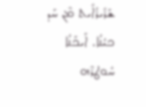ܫܰܪܺܝܪܳܐܺܝܬ ܡܶܢ ܚܰܕ ܟܝܳܢܳܐ. ܐܰܝܟܰܢܳܐ ܚܽܘܛܪܶܗ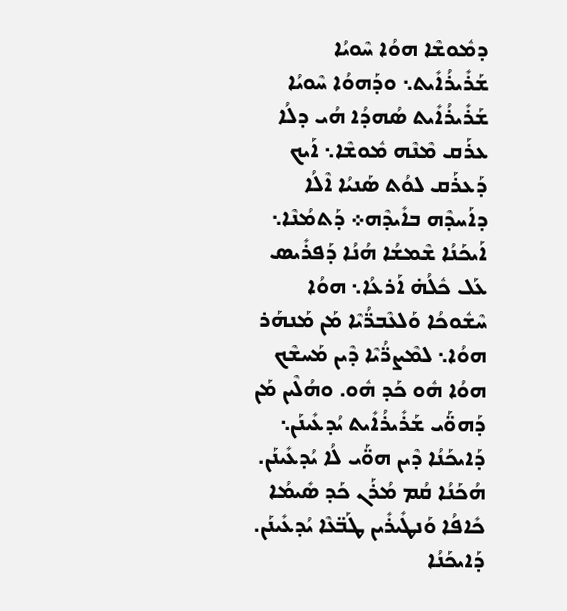ܕܡܽܘܫܶܐ ܗܘܳܐ ܚܶܘܝܳܐ ܫܰܪܺܝܪܳܐܺܝܬ܆ ܘܕܰܗܘܳܐ ܚܶܘܝܳܐ ܫܰܪܺܝܪܳܐܺܝܬ ܣܳܗܕܳܐ ܗܳܝ ܕܠܳܐ ܥܪܰܩ ܡܶܢܶܗ ܡܽܘܫܶܐ܆ ܐܰܝܟ ܕܰܥܪܰܩ ܠܘܳܬ ܣܰܢܝܳܐ ܐܶܠܳܐ ܕܐܰܚܕܶܗ ܒܐܺܝܕܶܗ܀ ܕܰܬܡܳܢܶܐ܆ ܐܰܝܟܰܢܳܐ ܫܶܡܫܳܐ ܗܳܢܳܐ ܕܰܦܪܺܝܣ ܥܰܠ ܟܽܠܳܗ̇ ܐܰܪܥܳܐ܆ ܗܘܳܐ ܚܶܫܽܘܟܳܐ ܘܰܠܥܶܒܪ̈ܳܝܶܐ ܡܰܢ ܡܰܢܗܰܪ ܗܘܳܐ܆ ܠܡܶܨܪ̈ܳܝܶܐ ܕܶܝܢ ܡܰܚܫܶܟ ܗܘܳܐ ܗܽܘ ܟܰܕ ܗܽܘ. ܘܗܳܠܶܝܢ ܡܰܢ ܕܰܗܘ̈ܰܝ ܫܰܪܺܝܪܳܐܺܝܬ ܝܳܕܥܺܝܢܰܢ܆ ܕܰܐܝܟܰܢܳܐ ܕܶܝܢ ܗܘ̈ܰܝ ܠܳܐ ܝܳܕܥܺܝܢܰܢ. ܗܳܟܰܢܳܐ ܩܳܡ ܡܳܪܰܢ ܟܰܕ ܣܺܝܡܳܐ ܟܺܐܦܳܐ ܘܰܢܛܺܝܪܺܝܢ ܛܰܒ̈ܥܶܐ ܝܳܕܥܺܝܢܰܢ. ܕܰܐܝܟܰܢܳܐ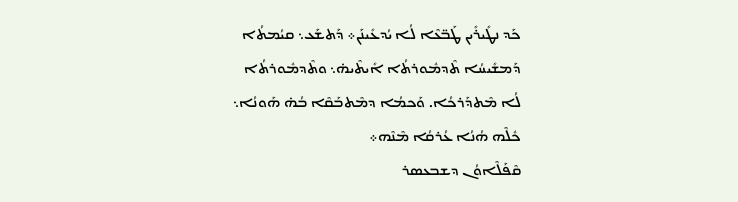ܟܰܕ ܢܛܺܝܪܺܝܢ ܛܰܒ̈ܥܶܐ ܠܳܐ ܝܳܕܥܺܝܢܰܢ܀ ܕܰܬܫܰܥ܆ ܩܝܳܡܬܳܐ ܕܰܡܫܺܝܚܳܐ ܬܶܕܡܽܘܪܬܳܐ ܐܺܝܬܶܝܗ̇܆ ܘܬܶܕܡܽܘܪܬܳܐ ܠܳܐ ܡܶܬܕܰܪܟܳܐ. ܘܰܟܡܳܐ ܕܡܶܬܒܰܩܶܐ ܒܳܗ̇ ܗܰܘܢܳܐ܆ ܟܽܠܶܗ ܗܳܢܳܐ ܥܳܪܩܳܐ ܡܶܢܶܗ܀
ܩܶܦܰܠܶܐܘܳܢ ܕܫܒܥܣܪ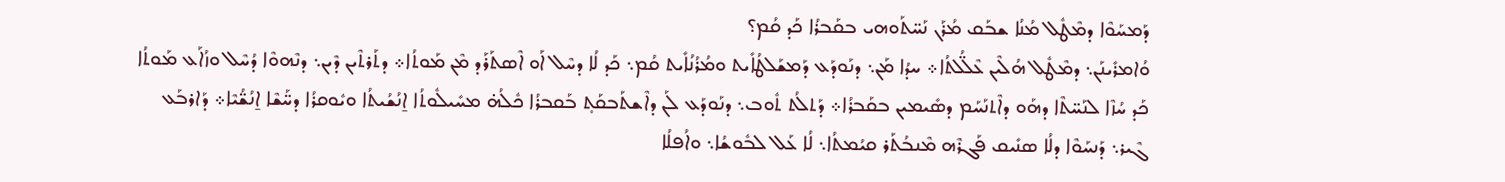ܕܰܡܚܰܘܶܐ ܕܡܶܛܽܠ ܡܳܢܳܐ ܫܒܰܩ ܡܳܪܰܢ ܢܰܚ̈ܬܰܘܗܝ ܒܩܰܒܪܳܐ ܟܰܕ ܩܳܡ؟
ܘܳܐܡܪܺܝܢܰܢ܆ ܕܡܶܛܽܠ ܗܳܠܶܝܢ ܥܶܠ̈ܳܠܬܳܐ܀ ܚܕܳܐ ܡܰܢ܆ ܕܢܰܘܕܰܥ ܕܰܡܫܰܠܛܳܐܺܝܬ ܘܡܳܪܳܢܳܐܺܝܬ ܩܳܡ܆ ܟܰܕ ܠܳܐ ܕܚܶܠ ܐܰܘ ܐܶܣܬܰܪܰܕ ܡܶܢ ܡܰܘܬܳܐ܀ ܕܬܰܪܬܶܝܢ ܕܶܝܢ܆ ܕܢܶܗܘܶܐ ܕܳܚܶܠ ܘܙܳܐܰܥ ܡܰܘܬܳܐ ܟܰܕ ܚܳܙܶܐ ܠܢܰܚ̈ܬܶܐ ܕܗܰܘ ܕܐܶܬܢܰܚܰܡ ܕܣܺܝܡܝܢ ܒܩܰܒܪܳܐ܀ ܕܰܬܠܳܬ ܬܽܘܒ܆ ܕܢܰܘܕܰܥ ܠܰܢ ܕܐܶܫܬܰܒܩܰܬ̥ ܒܰܩܒܪܳܐ ܟܽܠܳܗ̇ ܡܚܺܝܠܽܘܬܳܐ ܐ̱ܢܳܫܳܝܬܳܐ ܘܝܽܘܩܪܳܐ ܕܚ̈ܰܫܶܐ ܐ̱ܢܳܫ̈ܳܝܶܐ܀ ܕܰܐܪܒܰܥ ܓܶܝܪ܆ ܕܰܢܚܰܘܶܐ ܕܠܳܐ ܣܢܺܝܩ ܦܰܓܪܶܗ ܡܶܢܒܳܬܰܪ ܩܝܳܡܬܳܐ܆ ܠܳܐ ܥܰܠ ܠܒܽܘܫܳܐ܆ ܘܐܳܦܠܳܐ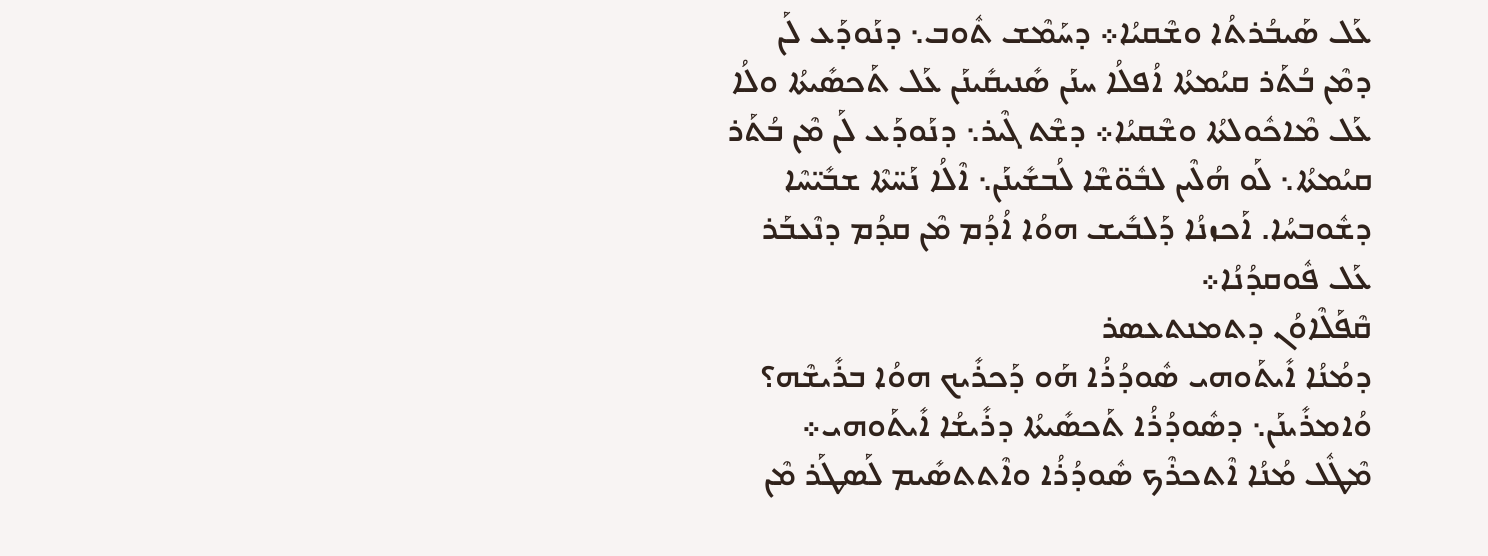ܥܰܠ ܣܰܝܒܳܪܬܳܐ ܘܫܶܩܝܳܐ܀ ܕܚܰܡܶܫ ܬܽܘܒ܆ ܕܢܰܘܕܰܥ ܠܰܢ ܕܡܶܢ ܒܳܬܰܪ ܩܝܳܡܬܳܐ ܐܳܦܠܳܐ ܚܢܰܢ ܣܺܢܝܩܺܝܢܰܢ ܥܰܠ ܬܰܟܣܺܝܬܳܐ ܘܠܳܐ ܥܰܠ ܡܶܐܟܽܘܠܬܳܐ ܘܫܶܩܝܳܐ܀ ܕܫܶܬ ܓܶܝܪ܆ ܕܢܰܘܕܰܥ ܠܰܢ ܡܶܢ ܒܳܬܰܪ ܩܝܳܡܬܳܐ܆ ܠܰܘ ܗܳܠܶܝܢ ܠܒܽܘ̈ܫܶܐ ܠܳܒܫܺܝܢܰܢ܆ ܐܶܠܳܐ ܢܰܚ̈ܬܶܐ ܫܒܺܝ̈ܚܶܐ ܕܫܽܘܒܚܳܐ. ܐܰܟܙܢܳܐ ܕܰܠܒܺܝܫ ܗܘܳܐ ܐܳܕܳܡ ܡܶܢ ܩܕܳܡ ܕܢܶܥܒܰܪ ܥܰܠ ܦܽܘܩܕܳܢܳܐ܀
ܩܶܦܰܠܶܐܘܳܢ ܕܬܡܢܬܥܣܪ
ܕܡܳܢܳܐ ܐܺܝܬܰܘܗܝ ܣܽܘܕܳܪܳܐ ܗܰܘ ܕܰܟܪܺܝܟ ܗܘܳܐ ܒܪܺܝܫܶܗ؟
ܘܳܐܡܪܺܝܢܰܢ܆ ܕܣܽܘܕܳܪܳܐ ܬܰܟܣܺܝܬܳܐ ܕܪܺܝܫܳܐ ܐܺܝܬܰܘܗܝ܀
ܡܶܛܽܠ ܡܳܢܳܐ ܐܶܬܟܪܶܟ ܣܽܘܕܳܪܳܐ ܘܐܶܬܬܣܺܝܡ ܠܰܣܛܰܪ ܡܶܢ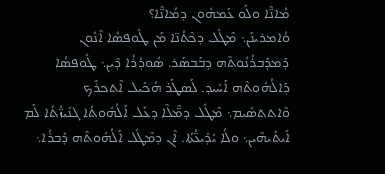ܡܳܐܢ̈ܶܐ ܘܠܰܘ ܥܰܡܗܽܘܢ ܕܡܳܐܢ̈ܶܐ؟
ܘܳܐܡܪܝܢܰܢ܆ ܡܶܛܽܠ ܕܟܶܬܳܢ̈ܐ ܡܰܢ ܛܽܘܦܣܳܐ ܐܶܢܽܘܢ ܕܰܡܕܰܒܪܳܢܽܘܬܶܗ ܕܒܰܒܣܰܪ. ܣܽܘܕܳܪܳܐ ܕܶܝܢ܆ ܛܽܘܦܣܳܐ ܕܰܐܠܳܗܽܘܬܶܗ ܐܰܚܺܝܕ. ܠܰܣܛܰܪ ܗܳܟܺܝܠ ܐܶܬܟܪܶܟ ܘܶܐܬܬܣܺܝܡ܆ ܡܶܛܽܠ ܕܡ̈ܶܠܶܐ ܕܥܰܠ ܐܰܠܳܗܽܘܬܳܐ ܓܢܺܝܙ̈ܳܬܳܐ ܠܰܡ ܐܺܝܬܰܝܗܶܝܢ܆ ܘܠܳܐ ܝܺܕܺܝܥ̈ܳܬܳܐ. ܐܶܢ ܕܡܶܛܽܠ ܐܰܠܳܗܽܘܬܶܗ ܕܰܒܪܳܐ܆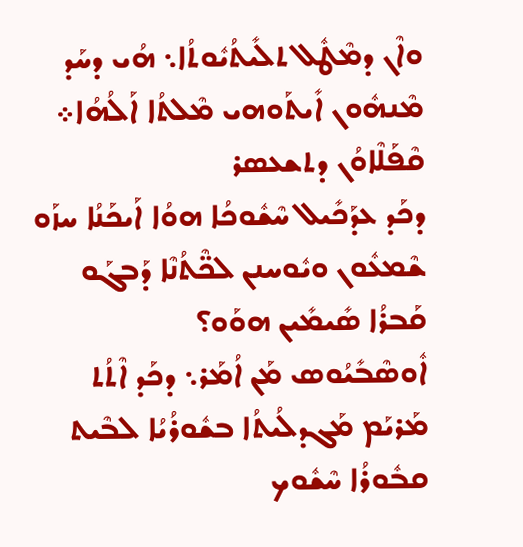ܘܐܶܢ ܕܡܶܛܽܠ ܬܠܺܝܬܳܝܽܘܬܳܐ܆ ܗܳܝ ܕܚܰܕ ܡܶܢܗܽܘܢ ܐܺܝܬܰܘܗܝ ܡܶܠܬܳܐ ܐܰܠܳܗܳܐ܀
ܩܶܦܰܠܶܐܘܳܢ ܕܬܫܥܣܪ
ܕܟܰܕ ܥܕܰܟܺܝܠ ܚܶܫܽܘܟܳܐ ܗܘܳܐ ܐܰܝܟܰܢܳܐ ܚܙܰܘ ܫܶܡܥܽܘܢ ܘܝܽܘܚܢܢ ܠܟ̈ܶܬܳܢܶܐ ܕܰܒܓܰܘ ܩܰܒܪܳܐ ܣܺܝܡܺܝܢ ܗܘܰܘ؟
ܐܽܘܣܶܒܺܝܳܘܣ ܡܰܢ ܐܳܡܰܪ܆ ܕܟܰܕ ܐܶܬܳܬ ܡܰܪܝܰܡ ܡܰܓܕܠܳܝܬܳܐ ܒܫܽܘܪܳܝܳܐ ܠܒܶܝܬ ܩܒܽܘܪܳܐ ܚܶܫܽܘܟ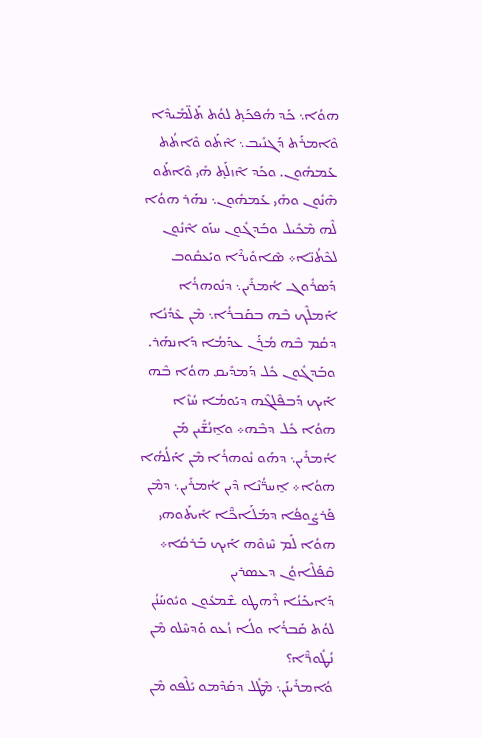ܗܘܳܐ܆ ܟܰܕ ܗܳܦܟܰܬ̥ ܠܘܳܬ ܬܰܠ̈ܡܺܝܕܶܐ ܘܶܐܡܪܰܬ ܕܰܓܢܺܝܒ܆ ܐܶܬܰܘ ܘܶܐܬܳܬ ܥܰܡܗܽܘܢ. ܘܟܰܕ ܐܶܙܠܰܬ̥ ܗܺܝ ܘܶܐܬܰܘ ܗܶܢܽܘܢ ܘܗܺܝ ܥܰܡܗܽܘܢ܆ ܢܗܰܪ ܗܘܳܐ ܠܶܗ ܡܶܟܺܝܠ ܘܒܰܕܓܽܘܢ ܚܙܰܘ ܐܶܢܽܘܢ ܠܟܶܬܳܢ̈ܐ܀ ܣܶܐܘܺܝܪܶܐ ܘܝܰܥܩܽܘܒ ܕܰܣܪܽܘܓ ܐܳܡܪܺܝܢ܆ ܕܢܽܘܗܪܳܐ ܐܰܡܠܶܟ ܒܶܗ ܒܩܰܒܪܳܐ܆ ܡܶܢ ܥܶܕܳܢܳܐ ܕܩܳܡ ܒܶܗ ܡܳܪܰܢ ܥܕܰܡܳܐ ܕܰܐܢܗܰܪ. ܘܒܰܕܓܽܘܢ ܟܽܠ ܕܰܡܕܺܝܩ ܗܘܳܐ ܒܶܗ ܐܰܝܟ ܕܰܒܦܶܠܓܶܗ ܕܝܰܘܡܳܐ ܚܳܙܶܐ ܗܘܳܐ ܟܽܠ ܕܒܶܗ܀ ܘܐ̱ܢܳܫ̈ܺܝܢ ܡܰܢ ܐܳܡܪܺܝܢ܆ ܕܗܰܘ ܢܽܘܗܪܳܐ ܡܶܢ ܐܰܠܳܗܳܐ ܗܘܳܐ܀ ܐ̱ܚܪ̈ܳܢܶܐ ܕܶܝܢ ܐܳܡܪܺܝܢ܆ ܕܡܶܢ ܦܰܪܨܽܘܦܳܐ ܕܡܰܠܰܐܟ̈ܶܐ ܐܺܝܬܰܘܗܝ ܗܘܳܐ ܠܰܡ ܚܶܙܘܶܗ ܐܰܝܟ ܒܰܪܩܳܐ܀
ܩܶܦܰܠܶܐܘܳܢ ܕܥܣܪܝܢ
ܕܰܐܝܟܰܢܳܐ ܪܶܗܛܘ ܫܶܡܥܽܘܢ ܘܝܽܘܚܰܢܳܢ ܠܘܳܬ ܩܰܒܪܳܐ ܘܠܳܐ ܙܳܥܘ ܘܰܕܚܶܠܘ ܡܶܢ ܢܳܛܽܘܪ̈ܶܐ؟
ܘܳܐܡܪܺܝܢܰܢ܆ ܡܶܛܽܠ ܕܩܰܕܶܡܘ ܝܺܠܶܦܘ ܡܶܢ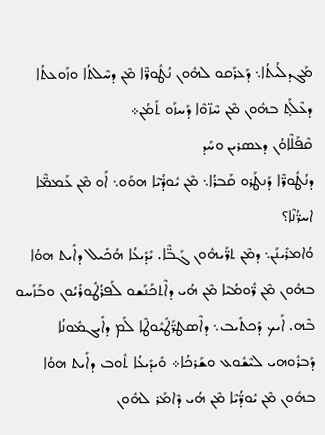ܡܰܓܕܠܳܝܬܳܐ܆ ܕܰܥܪܰܩܘ ܠܗܽܘܢ ܢܳܛܽܘܪ̈ܶܐ ܡܶܢ ܕܚܶܠܬܳܐ ܘܙܰܘܥܬܳܐ ܕܥܶܠܰܬ̥ ܒܗܽܘܢ ܡܶܢ ܚܶܙ̈ܘܶܐ ܕܰܚܙܰܘ ܬܰܡܳܢ܀
ܩܶܦܰܠܶܐܘܳܢ ܕܥܣܪܝܢ ܘܚܰܕ
ܕܢܳܛܽܘܪ̈ܶܐ ܕܰܢܛܰܪܘ ܩܰܒܪܳܐ܆ ܡܶܢ ܝܽܘܕ̈ܳܝܶܐ ܗܘܰܘ܆ ܐܰܘ ܡܶܢ ܥܰܡܡ̈ܶܐ ܐܚܪ̈ܳܢܶܐ؟
ܘܳܐܡܪܺܝܢܰܢ܆ ܕܡܶܢ ܬܪ̈ܰܝܗܽܘܢ ܓܰܒ̈ܶܐ. ܝܺܕܺܝܥܳܐ ܗܳܟܺܝܠ ܕܐܺܝܬ ܗܘܳܐ ܒܗܽܘܢ ܡܶܢ ܪ̈ܽܘܡܳܝܶܐ ܡܶܢ ܗܳܝ ܕܐܶܬܟܰܢܰܫܘ ܠܰܦܪܳܛܽܘܪܺܝܳܘܢ ܘܒܰܙܰܚܘ ܒܶܗ. ܐܰܝܟ ܕܰܟܬܺܝܒ܆ ܕܐܶܣܛܪ̈ܰܛܺܝܽܘܛܶܐ ܠܰܡ ܕܐܺܝܓܡܽܘܢܳܐ ܕܰܒܪܽܘܗܝ ܠܝܶܫܽܘܥ ܘܫܰܪܟܳܐ܀ ܘܺܝܕܺܝܥܳܐ ܬܽܘܒ ܕܐܺܝܬ ܗܘܳܐ ܒܗܽܘܢ ܡܶܢ ܝܽܘܕ̈ܳܝܶܐ ܡܶܢ ܗܳܝ ܕܶܐܡܰܪ ܠܗܽܘܢ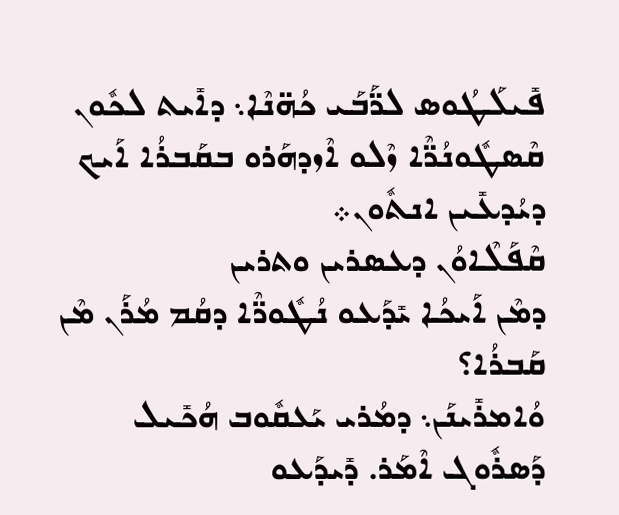ܦܺܝܠܰܛܳܘܣ ܠܪ̈ܰܒܰܝ ܟܳܗ̈ܢܶܐ܆ ܕܐܺܝܬ ܠܟܽܘܢ ܩܶܣܛܽܘܢܳܪ̈ܶܐ ܙܶܠܘ ܐܶܙܕܗܰܪܘ ܒܩܰܒܪܳܐ ܐܰܝܟ ܕܝܳܕܥܺܝܢ ܐܢܬܽܘܢ܀
ܩܶܦܰܠܶܐܘܳܢ ܕܥܣܪܝܢ ܘܬܪܝܢ
ܕܡܶܢ ܐܰܝܟܳܐ ܝܺܕܰܥܘ ܢܳܛܽܘܪ̈ܶܐ ܕܩܳܡ ܡܳܪܰܢ ܡܶܢ ܩܰܒܪܳܐ؟
ܘܳܐܡܪܺܝܢܰܢ܆ ܕܡܳܪܝ ܝܰܥܩܽܘܒ ܗܳܟܺܝܠ ܕܰܣܪܽܘܓ ܐܶܡܰܪ. ܕܺܝܕܰܥܘ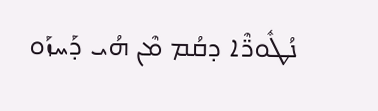ܢܳܛܽܘܪ̈ܶܐ ܕܩܳܡ ܡܶܢ ܗܳܝ ܕܰܚܙܰܘ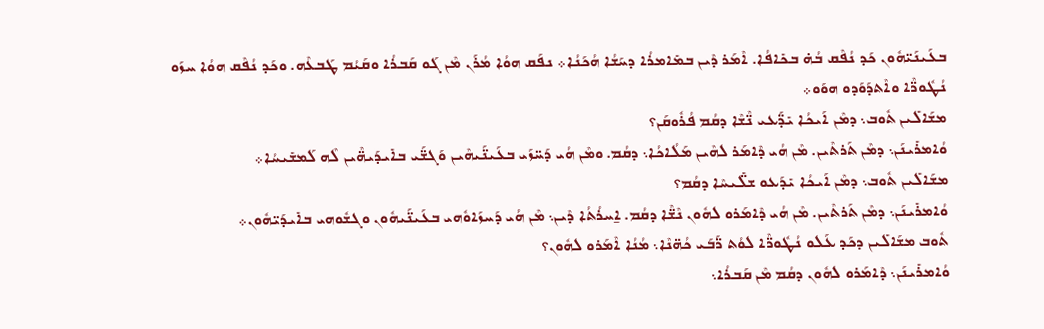ܒܥܰܝܢܰܝ̈ܗܽܘܢ ܟܰܕ ܢܳܦܶܩ ܒܳܗ̇ ܒܟܺܐܦܳܐ. ܐܶܡܰܪ ܕܶܝܢ ܒܡܺܐܡܪܳܐ ܕܚܰܫܳܐ ܗܳܟܰܢܳܐ܀ ܢܦܰܩ ܗܘܳܐ ܡܳܪܰܢ ܡܶܢ ܓܰܘ ܩܰܒܪܳܐ ܘܩܰܝܳܡ ܛܰܒܥܶܗ. ܘܟܰܕ ܢܳܦܶܩ ܗܘܳܐ ܚܙܰܘ ܢܳܛܽܘܪ̈ܶܐ ܘܐܶܬܕܰܘܰܕܘ ܗܘܰܘ܀
ܡܫܰܐܠܺܝܢ ܬܽܘܒ܆ ܕܡܶܢ ܐܰܝܟܳܐ ܝܺܕ̈ܰܥܝ ܢ̈ܶܫܶܐ ܕܩܳܡ ܦܳܪܽܘܩܰܢ؟
ܘܳܐܡܪܺܝܢܰܢ܆ ܕܡܶܢ ܬܰܪܬܶܝܢ. ܡܶܢ ܗܳܝ ܕܶܐܡܰܪ ܠܗܶܝܢ ܡܰܠܳܐܟܳܐ܆ ܕܩܳܡ. ܘܡܶܢ ܗܳܝ ܕܰܚ̈ܙܰܝ ܒܥܰܝܢ̈ܰܝܗܶܝܢ ܘܰܓܫ̈ܰܝ ܒܐܺܝܕܰܝܗ̈ܶܝܢ ܠܶܗ ܠܰܡܫܺܝܚܳܐ܀
ܡܫܰܐܠܺܝܢ ܬܽܘܒ܆ ܕܡܶܢ ܐܰܝܟܳܐ ܝܺܕܰܥܘ ܫܠ̈ܺܝܚܶܐ ܕܩܳܡ؟
ܘܳܐܡܪܺܝܢܰܢ܆ ܕܡܶܢ ܬܰܪܬܶܝܢ. ܡܶܢ ܗܳܝ ܕܶܐܡܰܪܘ ܠܗܽܘܢ ܢܶܫ̈ܶܐ ܕܩܳܡ. ܐ̱ܚܪܳܬܳܐ ܕܶܝܢ܆ ܡܶܢ ܗܳܝ ܕܰܚܙܰܐܘܽܗܝ ܒܥܰܝܢ̈ܰܝܗܽܘܢ ܘܓܫܽܘܗܝ ܒܐܺܝܕܰܝ̈ܗܽܘܢ܀
ܬܽܘܒ ܡܫܰܐܠܺܝܢ ܕܟܰܕ ܥܰܠܘ ܢܳܛܽܘܪ̈ܶܐ ܠܘܳܬ ܪ̈ܰܒܰܝ ܟܳܗ̈ܢܶܐ܆ ܡܳܢܳܐ ܐܶܡܰܪܘ ܠܗܽܘܢ؟
ܘܳܐܡܪܺܝܢܰܢ܆ ܕܶܐܡܰܪܘ ܠܗܽܘܢ ܕܩܳܡ ܡܶܢ ܩܰܒܪܳܐ܆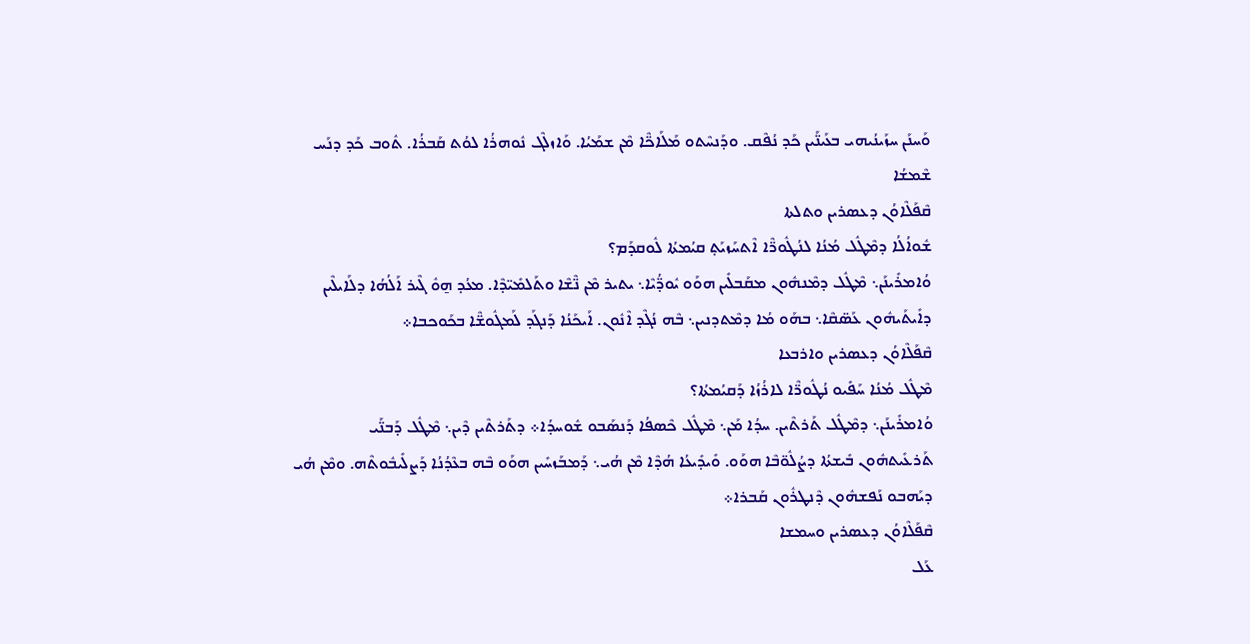ܘܰܚܢܰܢ ܚܙܰܝܢܳܝܗܝ ܒܥܰܝܢ̈ܰܝܢ ܟܰܕ ܢܳܦܶܩ. ܘܕܰܢܚܶܬܘ ܡܰܠܰܐܟ̈ܶܐ ܡܶܢ ܫܡܰܝܳܐ. ܘܰܐܙܠܶܓ ܢܽܘܗܪܳܐ ܠܘܳܬ ܩܰܒܪܳܐ. ܬܽܘܒ ܟܰܕ ܕܢܰܚ ܫܶܡܫܳܐ
ܩܶܦܰܠܶܐܘܳܢ ܕܥܣܪܝܢ ܘܬܠܬܐ
ܫܽܘܐܳܠܳܐ ܕܡܶܛܽܠ ܡܳܢܳܐ ܠܢܳܛܽܘܪ̈ܶܐ ܐܶܬܚܰܙܝܰܬ̥ ܩܝܳܡܬܳܐ ܠܽܘܩܕܰܡ؟
ܘܳܐܡܪܺܝܢܰܢ܆ ܡܶܛܽܠ ܕܡܶܢܗܽܘܢ ܡܩܰܒܠܺܝܢ ܗܘܰܘ ܝܽܘܕ̈ܳܝܶܐ܆ ܝܬܝܪ ܡܶܢ ܢ̈ܶܫܶܐ ܘܬܰܠܡܺܝ̈ܕܶܐ. ܡܥܳܕ ܗ̱ܘܽ ܓܶܝܪ ܐܰܠܳܗܳܐ ܕܠܰܐܝܠܶܝܢ ܕܐܺܝܬܰܝܗܽܘܢ ܥܰܣ̈ܩܶܐ܆ ܒܗܰܘ ܡܳܐ ܕܡܶܬܕܢܝܢ܆ ܒܶܗ ܢܳܓܶܕ ܐܶܢܽܘܢ. ܐܰܝܟܰܢܳܐ ܕܰܢܓܰܕ ܠܰܡܓܽܘܫ̈ܶܐ ܒܟܰܘܟܒܐ܀
ܩܶܦܰܠܶܐܘܳܢ ܕܥܣܪܝܢ ܘܐܪܒܥܐ
ܡܶܛܽܠ ܡܳܢܳܐ ܚܰܦܺܝܘ ܢܳܛܽܘܪ̈ܶܐ ܠܐܪܳܙܳܐ ܕܰܩܝܳܡܬܳܐ؟
ܘܳܐܡܪܺܝܢܰܢ܆ ܕܡܶܛܽܠ ܬܰܪܬܶܝܢ. ܚܕܳܐ ܡܰܢ܆ ܡܶܛܽܠ ܟܶܣܦܳܐ ܕܰܢܣܰܒܘ ܫܽܘܚܕܳܐ܀ ܕܬܰܪܬܶܝܢ ܕܶܝܢ܆ ܡܶܛܽܠ ܕܰܒܢ̈ܰܝ ܬܰܪܥܺܝܬܗܽܘܢ ܒܺܝܫܬܳܐ ܕܨܳܠܽܘ̈ܒܶܐ ܗܘܰܘ. ܘܺܝܕܺܝܥܳܐ ܗܳܕܶܐ ܡܶܢ ܗܳܝ܆ ܕܰܡܒܰܙܚܺܝܢ ܗܘܰܘ ܒܶܗ ܒܥܶܕܳܢܳܐ ܕܰܨܠܺܝܒܽܘܬܶܗ. ܘܡܶܢ ܗܳܝ ܕܝܰܗܒܘ ܢܰܦܫܗܽܘܢ ܕܶܢܛܪܽܘܢ ܩܰܒܪܐ܀
ܩܶܦܰܠܶܐܘܳܢ ܕܥܣܪܝܢ ܘܚܡܫܐ
ܥܰܠ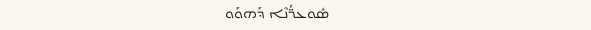ܣܽܘܥܪ̈ܳܢܶܐ ܕܰܗܘܰܘ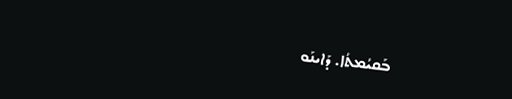ܒܰܩܝܳܡܬܳܐ. ܕܰܐܝܢܰܘ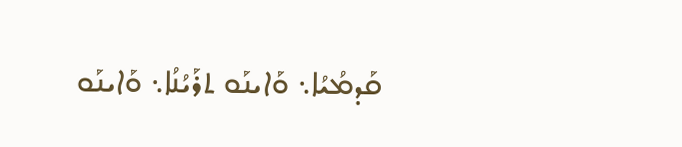ܩܰܕܡܳܝܳܐ܆ ܘܰܐܝܢܰܘ ܬܪܰܝܳܢܳܐ܆ ܘܰܐܝܢܰܘ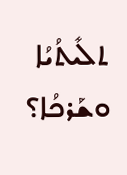ܬܠܺܝܬܳܝܳܐ ܘܫܰܪܟܳܐ؟